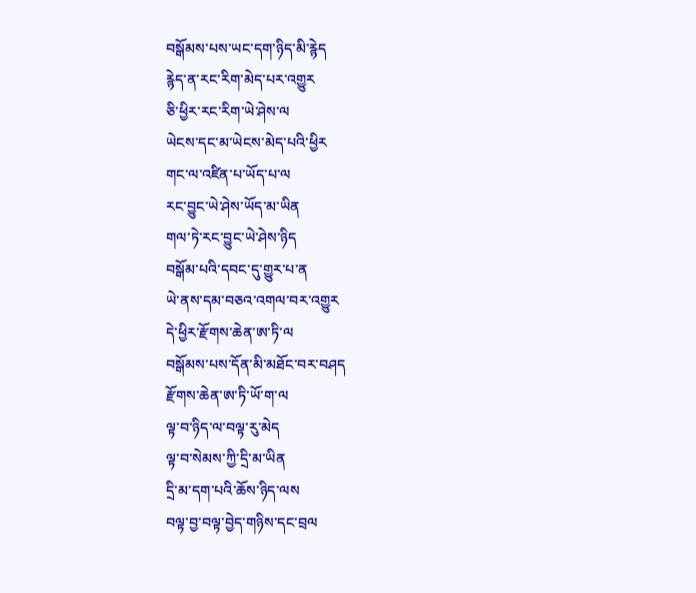བསྒོམས་པས་ཡང་དག་ཉིད་མི་རྙེད
རྙེད་ན་རང་རིག་མེད་པར་འགྱུར
ཅི་ཕྱིར་རང་རིག་ཡེ་ཤེས་ལ
ཡེངས་དང་མ་ཡེངས་མེད་པའི་ཕྱིར
གང་ལ་འཛིན་པ་ཡོད་པ་ལ
རང་བྱུང་ཡེ་ཤེས་ཡོད་མ་ཡིན
གལ་ཏེ་རང་བྱུང་ཡེ་ཤེས་ཉིད
བསྒོམ་པའི་དབང་དུ་གྱུར་པ་ན
ཡེ་ནས་དམ་བཅའ་འགལ་བར་འགྱུར
དེ་ཕྱིར་རྫོགས་ཆེན་ཨ་ཏི་ལ
བསྒོམས་པས་དོན་མི་མཐོང་བར་བཤད
རྫོགས་ཆེན་ཨ་ཏི་ཡོ་ག་ལ
ལྟ་བ་ཉིད་ལ་བལྟ་རུ་མེད
ལྟ་བ་སེམས་ཀྱི་དྲི་མ་ཡིན
དྲི་མ་དག་པའི་ཆོས་ཉིད་ལས
བལྟ་བྱ་བལྟ་བྱེད་གཉིས་དང་བྲལ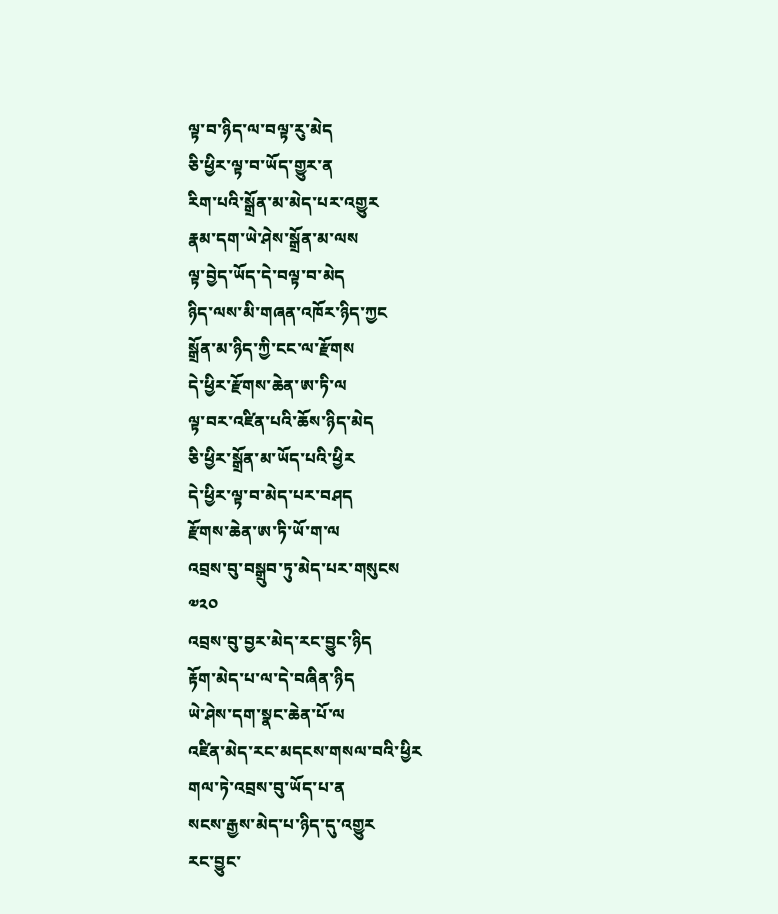ལྟ་བ་ཉིད་ལ་བལྟ་རུ་མེད
ཅི་ཕྱིར་ལྟ་བ་ཡོད་གྱུར་ན
རིག་པའི་སྒྲོན་མ་མེད་པར་འགྱུར
རྣམ་དག་ཡེ་ཤེས་སྒྲོན་མ་ལས
ལྟ་བྱེད་ཡོད་དེ་བལྟ་བ་མེད
ཉིད་ལས་མི་གཞན་འཁོར་ཉིད་ཀྱང
སྒྲོན་མ་ཉིད་ཀྱི་ངང་ལ་རྫོགས
དེ་ཕྱིར་རྫོགས་ཆེན་ཨ་ཏི་ལ
ལྟ་བར་འཛིན་པའི་ཆོས་ཉིད་མེད
ཅི་ཕྱིར་སྒྲོན་མ་ཡོད་པའི་ཕྱིར
དེ་ཕྱིར་ལྟ་བ་མེད་པར་བཤད
རྫོགས་ཆེན་ཨ་ཏི་ཡོ་ག་ལ
འབྲས་བུ་བསྒྲུབ་ཏུ་མེད་པར་གསུངས
༧༢༠
འབྲས་བུ་བྱར་མེད་རང་བྱུང་ཉིད
རྟོག་མེད་པ་ལ་དེ་བཞིན་ཉིད
ཡེ་ཤེས་དག་སྣང་ཆེན་པོ་ལ
འཛིན་མེད་རང་མདངས་གསལ་བའི་ཕྱིར
གལ་ཏེ་འབྲས་བུ་ཡོད་པ་ན
སངས་རྒྱས་མེད་པ་ཉིད་དུ་འགྱུར
རང་བྱུང་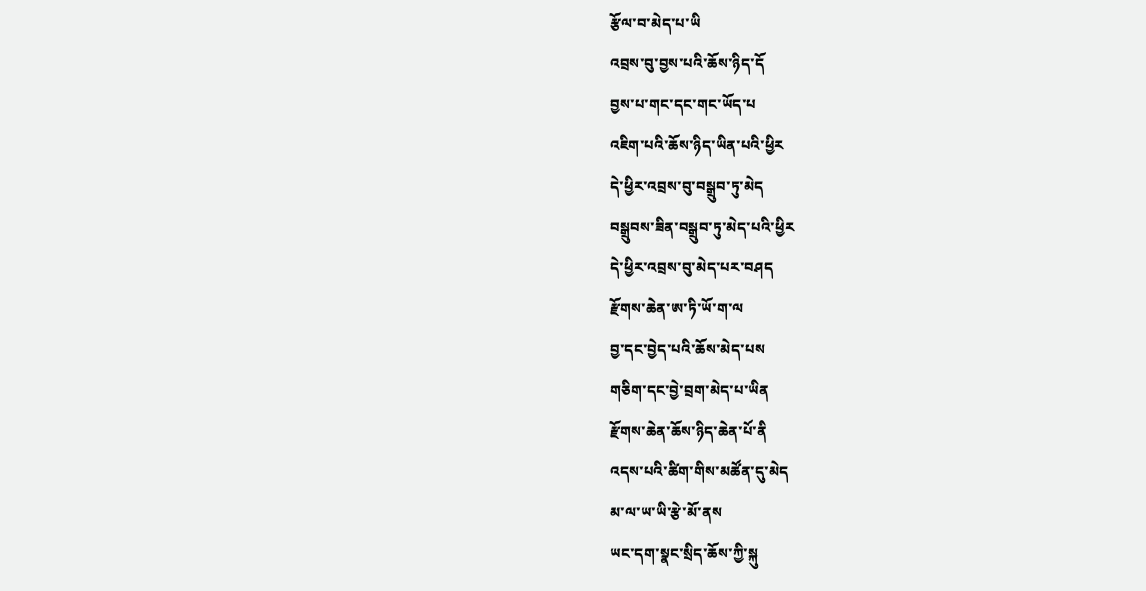རྩོལ་བ་མེད་པ་ཡི
འབྲས་བུ་བྱས་པའི་ཆོས་ཉིད་དོ
བྱས་པ་གང་དང་གང་ཡོད་པ
འཇིག་པའི་ཆོས་ཉིད་ཡིན་པའི་ཕྱིར
དེ་ཕྱིར་འབྲས་བུ་བསྒྲུབ་ཏུ་མེད
བསྒྲུབས་ཟིན་བསྒྲུབ་ཏུ་མེད་པའི་ཕྱིར
དེ་ཕྱིར་འབྲས་བུ་མེད་པར་བཤད
རྫོགས་ཆེན་ཨ་ཏི་ཡོ་ག་ལ
བྱ་དང་བྱེད་པའི་ཆོས་མེད་པས
གཅིག་དང་བྱེ་བྲག་མེད་པ་ཡིན
རྫོགས་ཆེན་ཆོས་ཉིད་ཆེན་པོ་ནི
འདས་པའི་ཚིག་གིས་མཚོན་དུ་མེད
མ་ལ་ཡ་ཡི་རྩེ་མོ་ནས
ཡང་དག་སྣང་སྲིད་ཆོས་ཀྱི་སྐུ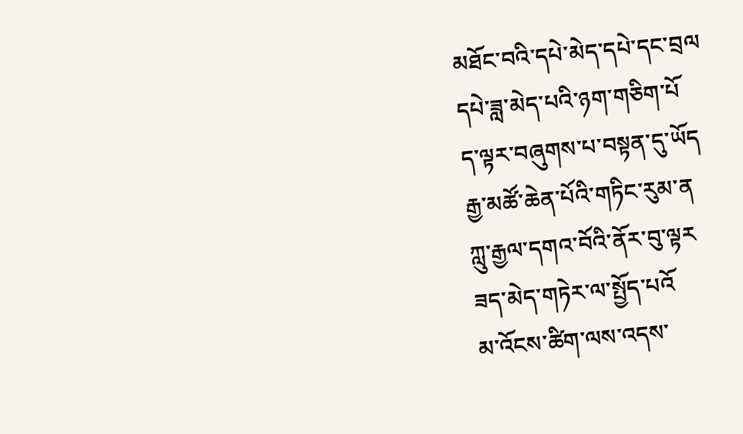མཐོང་བའི་དཔེ་མེད་དཔེ་དང་བྲལ
དཔེ་ཟླ་མེད་པའི་ཉག་གཅིག་པོ
ད་ལྟར་བཞུགས་པ་བསྟན་དུ་ཡོད
རྒྱ་མཚོ་ཆེན་པོའི་གཏིང་རུམ་ན
ཀླུ་རྒྱལ་དགའ་བོའི་ནོར་བུ་ལྟར
ཟད་མེད་གཏེར་ལ་སྤྱོད་པའོ
མ་འོངས་ཚིག་ལས་འདས་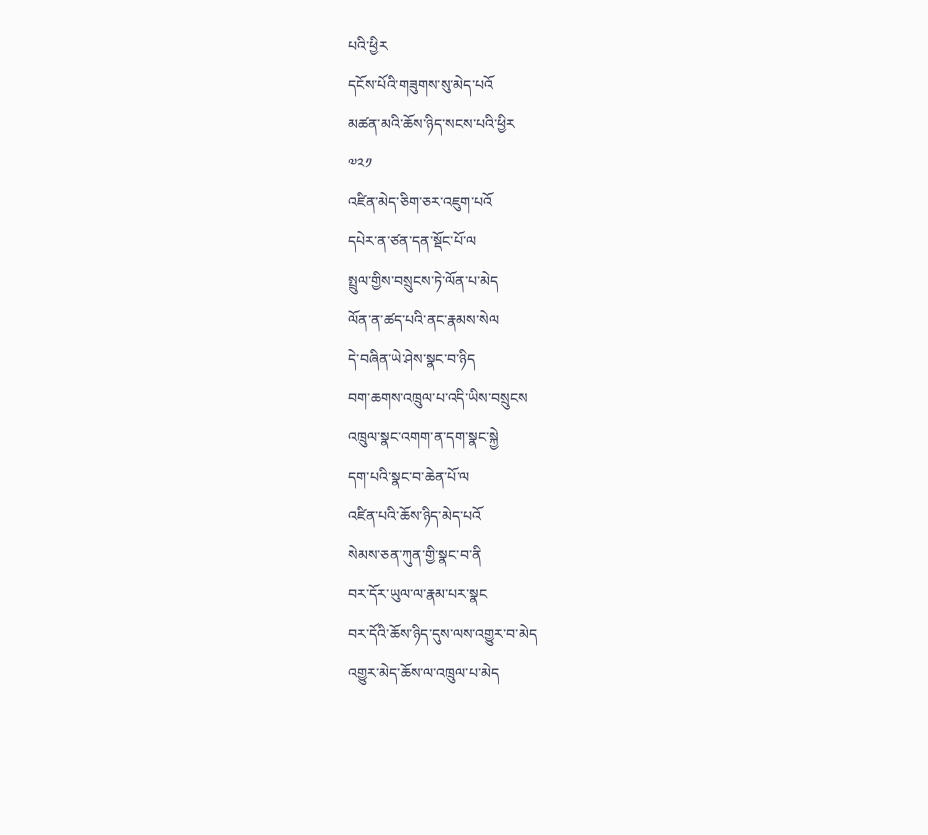པའི་ཕྱིར
དངོས་པོའི་གཟུགས་སུ་མེད་པའོ
མཚན་མའི་ཆོས་ཉིད་སངས་པའི་ཕྱིར
༧༢༡
འཛིན་མེད་ཅིག་ཅར་འཇུག་པའོ
དཔེར་ན་ཙན་དན་སྡོང་པོ་ལ
སྤྲུལ་གྱིས་བསྲུངས་ཏེ་ལོན་པ་མེད
ལོན་ན་ཚད་པའི་ནང་རྣམས་སེལ
དེ་བཞིན་ཡེ་ཤེས་སྣང་བ་ཉིད
བག་ཆགས་འཁྲུལ་པ་འདི་ཡིས་བསྲུངས
འཁྲུལ་སྣང་འགག་ན་དག་སྣང་སྐྱེ
དག་པའི་སྣང་བ་ཆེན་པོ་ལ
འཛིན་པའི་ཆོས་ཉིད་མེད་པའོ
སེམས་ཅན་ཀུན་གྱི་སྣང་བ་ནི
བར་དོར་ཡུལ་ལ་རྣམ་པར་སྣང
བར་དོའི་ཆོས་ཉིད་དུས་ལས་འགྱུར་བ་མེད
འགྱུར་མེད་ཆོས་ལ་འཁྲུལ་པ་མེད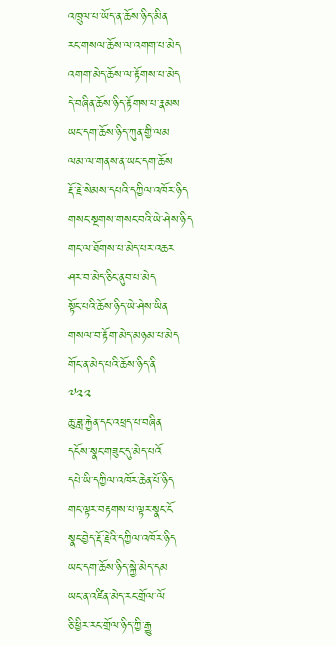འཁྲུལ་པ་ཡོད་ན་ཆོས་ཉིད་མིན
རང་གསལ་ཆོས་ལ་འགག་པ་མེད
འགག་མེད་ཆོས་ལ་རྟོགས་པ་མེད
དེ་བཞིན་ཆོས་ཉིད་རྟོགས་པ་རྣམས
ཡང་དག་ཆོས་ཉིད་ཀུན་གྱི་ལམ
ལམ་ལ་གནས་ན་ཡང་དག་ཆོས
རྡོ་རྗེ་སེམས་དཔའི་དཀྱིལ་འཁོར་ཉིད
གསང་སྔགས་གསང་བའི་ཡེ་ཤེས་ཉིད
གང་ལ་ཐོགས་པ་མེད་པར་འཆར
ཤར་བ་མེད་ཅིང་ནུབ་པ་མེད
སྟོང་པའི་ཆོས་ཉིད་ཡེ་ཤེས་ཡིན
གསལ་བ་རྟོག་མེད་མཉམ་པ་མེད
གོང་ན་མེད་པའི་ཆོས་ཉིད་ནི
༧༢༢
ཆུ་ཟླ་རྐྱེན་དང་འཕྲད་པ་བཞིན
དངོས་སྣང་གཟུང་དུ་མེད་པའོ
དཔེ་ཡི་དཀྱིལ་འཁོར་ཆེན་པོ་ཉིད
གང་ལྟར་བརྟགས་པ་ལྟར་སྣང་ངོ
སྣང་བྱེད་རྡོ་རྗེའི་དཀྱིལ་འཁོར་ཉིད
ཡང་དག་ཆོས་ཉིད་སྐྱེ་མེད་དམ
ཡང་ན་འཛིན་མེད་རང་གྲོལ་ལོ
ཅི་ཕྱིར་རང་གྲོལ་ཉིད་ཀྱི་རྒྱུ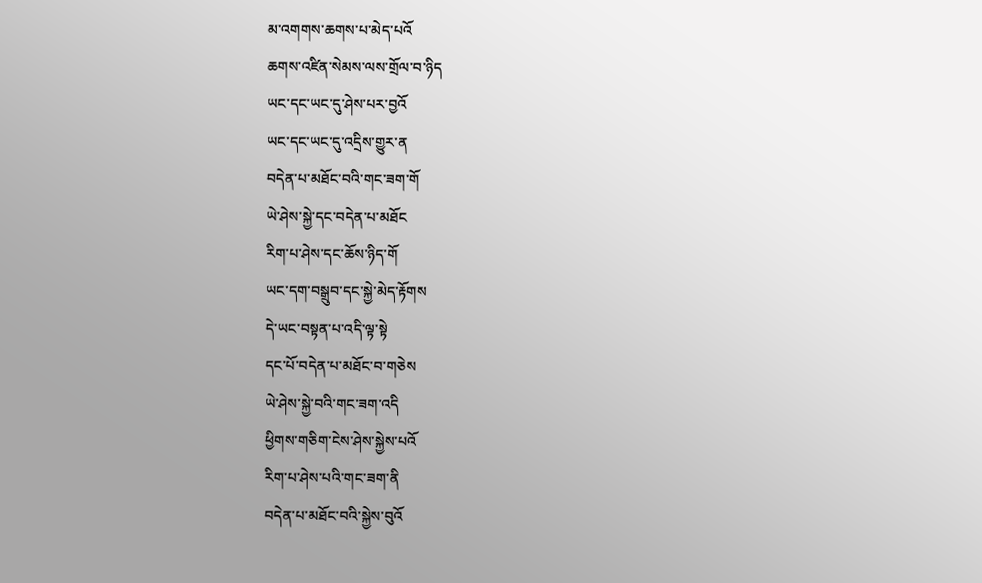མ་འགགས་ཆགས་པ་མེད་པའོ
ཆགས་འཛིན་སེམས་ལས་གྲོལ་བ་ཉིད
ཡང་དང་ཡང་དུ་ཤེས་པར་བྱའོ
ཡང་དང་ཡང་དུ་འདྲིས་གྱུར་ན
བདེན་པ་མཐོང་བའི་གང་ཟག་གོ
ཡེ་ཤེས་སྐྱེ་དང་བདེན་པ་མཐོང
རིག་པ་ཤེས་དང་ཆོས་ཉིད་གོ
ཡང་དག་བསྒྲུབ་དང་སྐྱེ་མེད་རྟོགས
དེ་ཡང་བསྟན་པ་འདི་ལྟ་སྟེ
དང་པོ་བདེན་པ་མཐོང་བ་གཅེས
ཡེ་ཤེས་སྐྱེ་བའི་གང་ཟག་འདི
ཕྱིགས་གཅིག་ངེས་ཤེས་སྐྱེས་པའོ
རིག་པ་ཤེས་པའི་གང་ཟག་ནི
བདེན་པ་མཐོང་བའི་སྐྱེས་བུའོ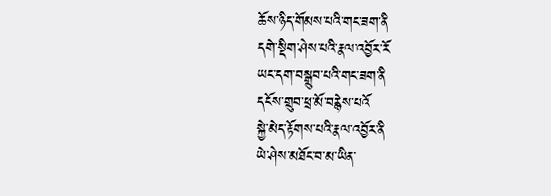ཆོས་ཉིད་གོམས་པའི་གང་ཟག་ནི
དགེ་སྡིག་ཤེས་པའི་རྣལ་འབྱོར་རོ
ཡང་དག་བསྒྲུབ་པའི་གང་ཟག་ནི
དངོས་གྲུབ་ཕྲ་མོ་བརྙེས་པའོ
སྐྱེ་མེད་རྟོགས་པའི་རྣལ་འབྱོར་ནི
ཡེ་ཤེས་མཐོང་བ་མ་ཡིན་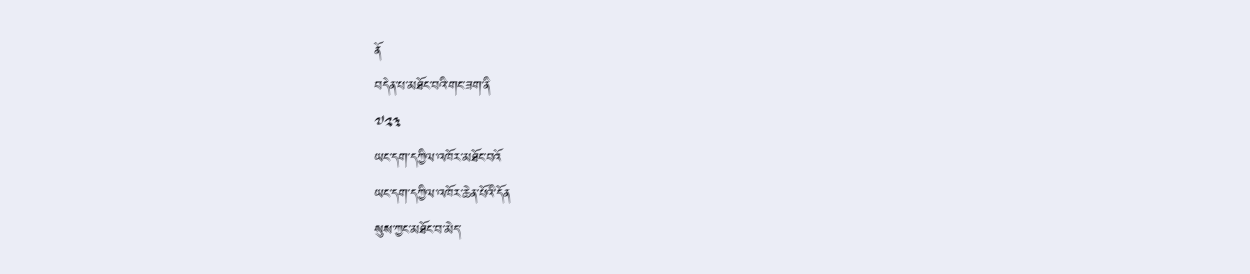ནོ
བདེན་པ་མཐོང་བའི་གང་ཟག་ནི
༧༢༣
ཡང་དག་དཀྱིལ་འཁོར་མཐོང་བའོ
ཡང་དག་དཀྱིལ་འཁོར་ཆེན་པོའི་དོན
སུས་ཀྱང་མཐོང་བ་མེད་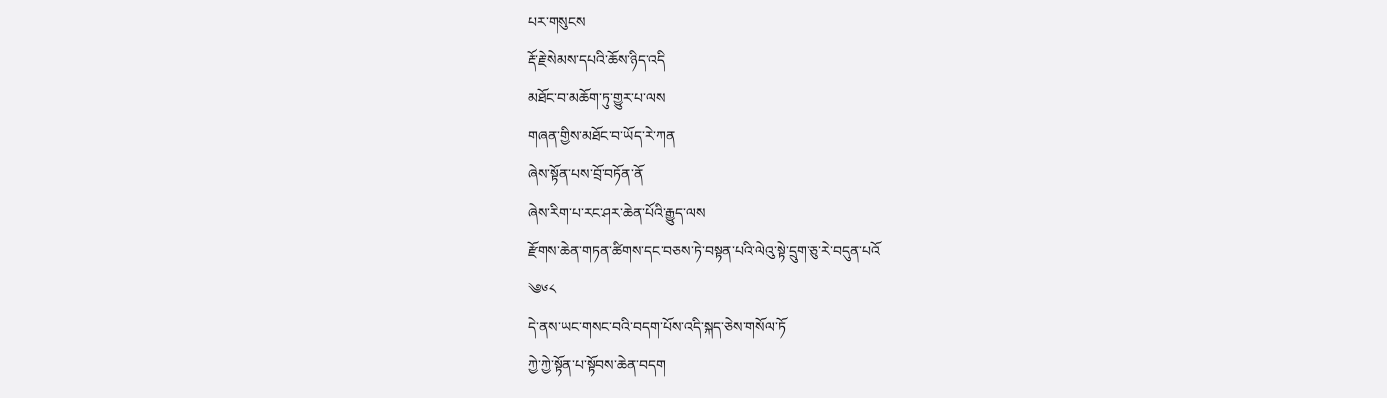པར་གསུངས
རྡོ་རྗེ་སེམས་དཔའི་ཆོས་ཉིད་འདི
མཐོང་བ་མཆོག་ཏུ་གྱུར་པ་ལས
གཞན་གྱིས་མཐོང་བ་ཡོད་རེ་ཀན
ཞེས་སྟོན་པས་བྲོ་བཏོན་ནོ
ཞེས་རིག་པ་རང་ཤར་ཆེན་པོའི་རྒྱུད་ལས
རྫོགས་ཆེན་གཏན་ཚིགས་དང་བཅས་ཏེ་བསྟན་པའི་ལེའུ་སྟེ་དྲུག་ཅུ་རེ་བདུན་པའོ
༄༦༨
དེ་ནས་ཡང་གསང་བའི་བདག་པོས་འདི་སྐད་ཅེས་གསོལ་ཏོ
ཀྱེ་ཀྱེ་སྟོན་པ་སྟོབས་ཆེན་བདག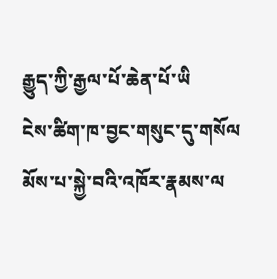རྒྱུད་ཀྱི་རྒྱལ་པོ་ཆེན་པོ་ཡི
ངེས་ཚིག་ཁ་བྱང་གསུང་དུ་གསོལ
མོས་པ་སྐྱེ་བའི་འཁོར་རྣམས་ལ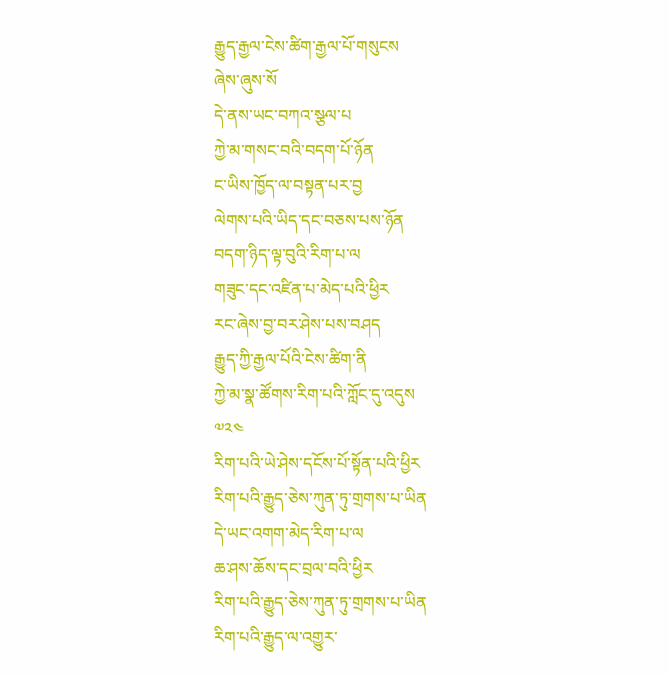རྒྱུད་རྒྱལ་ངེས་ཚིག་རྒྱལ་པོ་གསུངས
ཞེས་ཞུས་སོ
དེ་ནས་ཡང་བཀའ་སྩལ་པ
ཀྱེ་མ་གསང་བའི་བདག་པོ་ཉོན
ང་ཡིས་ཁྱོད་ལ་བསྟན་པར་བྱ
ལེགས་པའི་ཡིད་དང་བཅས་པས་ཉོན
བདག་ཉིད་ལྟ་བུའི་རིག་པ་ལ
གཟུང་དང་འཛིན་པ་མེད་པའི་ཕྱིར
རང་ཞེས་བྱ་བར་ཤེས་པས་བཤད
རྒྱུད་ཀྱི་རྒྱལ་པོའི་ངེས་ཚིག་ནི
ཀྱེ་མ་སྣ་ཚོགས་རིག་པའི་ཀློང་དུ་འདུས
༧༢༤
རིག་པའི་ཡེ་ཤེས་དངོས་པོ་སྟོན་པའི་ཕྱིར
རིག་པའི་རྒྱུད་ཅེས་ཀུན་ཏུ་གྲགས་པ་ཡིན
དེ་ཡང་འགག་མེད་རིག་པ་ལ
ཆ་ཤས་ཆོས་དང་བྲལ་བའི་ཕྱིར
རིག་པའི་རྒྱུད་ཅེས་ཀུན་ཏུ་གྲགས་པ་ཡིན
རིག་པའི་རྒྱུད་ལ་འགྱུར་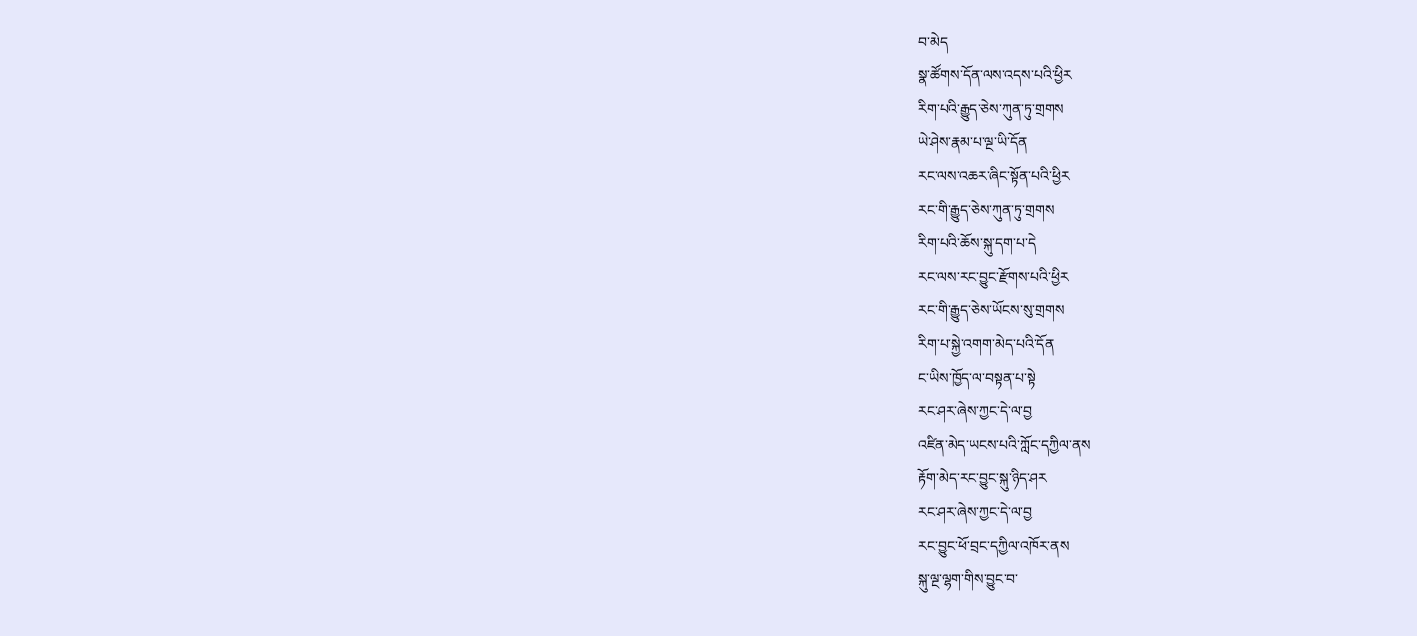བ་མེད
སྣ་ཚོགས་དོན་ལས་འདས་པའི་ཕྱིར
རིག་པའི་རྒྱུད་ཅེས་ཀུན་ཏུ་གྲགས
ཡེ་ཤེས་རྣམ་པ་ལྔ་ཡི་དོན
རང་ལས་འཆར་ཞིང་སྟོན་པའི་ཕྱིར
རང་གི་རྒྱུད་ཅེས་ཀུན་ཏུ་གྲགས
རིག་པའི་ཆོས་སྐུ་དག་པ་དེ
རང་ལས་རང་བྱུང་རྫོགས་པའི་ཕྱིར
རང་གི་རྒྱུད་ཅེས་ཡོངས་སུ་གྲགས
རིག་པ་སྐྱེ་འགག་མེད་པའི་དོན
ང་ཡིས་ཁྱོད་ལ་བསྟན་པ་སྟེ
རང་ཤར་ཞེས་ཀྱང་དེ་ལ་བྱ
འཛིན་མེད་ཡངས་པའི་ཀློང་དཀྱིལ་ནས
རྟོག་མེད་རང་བྱུང་སྐུ་ཉིད་ཤར
རང་ཤར་ཞེས་ཀྱང་དེ་ལ་བྱ
རང་བྱུང་ཕོ་བྲང་དཀྱིལ་འཁོར་ནས
སྐུ་ལྔ་ལྷག་གིས་བྱུང་བ་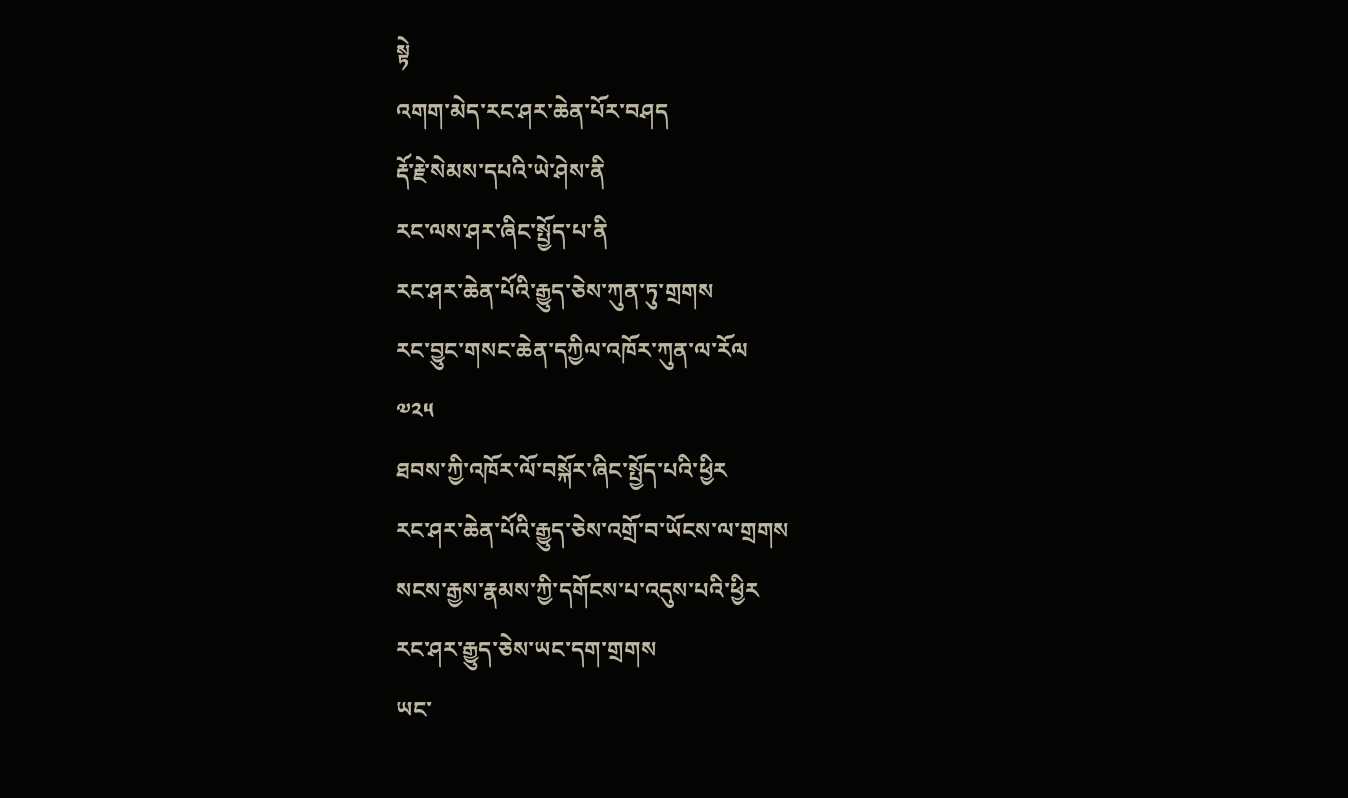སྟེ
འགག་མེད་རང་ཤར་ཆེན་པོར་བཤད
རྡོ་རྗེ་སེམས་དཔའི་ཡེ་ཤེས་ནི
རང་ལས་ཤར་ཞིང་སྤྱོད་པ་ནི
རང་ཤར་ཆེན་པོའི་རྒྱུད་ཅེས་ཀུན་ཏུ་གྲགས
རང་བྱུང་གསང་ཆེན་དཀྱིལ་འཁོར་ཀུན་ལ་རོལ
༧༢༥
ཐབས་ཀྱི་འཁོར་ལོ་བསྐོར་ཞིང་སྤྱོད་པའི་ཕྱིར
རང་ཤར་ཆེན་པོའི་རྒྱུད་ཅེས་འགྲོ་བ་ཡོངས་ལ་གྲགས
སངས་རྒྱས་རྣམས་ཀྱི་དགོངས་པ་འདུས་པའི་ཕྱིར
རང་ཤར་རྒྱུད་ཅེས་ཡང་དག་གྲགས
ཡང་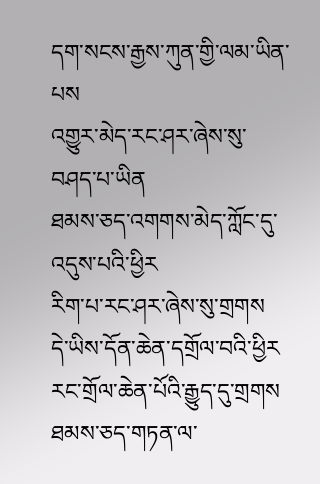དག་སངས་རྒྱས་ཀུན་གྱི་ལམ་ཡིན་པས
འགྱུར་མེད་རང་ཤར་ཞེས་སུ་བཤད་པ་ཡིན
ཐམས་ཅད་འགགས་མེད་ཀློང་དུ་འདུས་པའི་ཕྱིར
རིག་པ་རང་ཤར་ཞེས་སུ་གྲགས
དེ་ཡིས་དོན་ཆེན་དགྲོལ་བའི་ཕྱིར
རང་གྲོལ་ཆེན་པོའི་རྒྱུད་དུ་གྲགས
ཐམས་ཅད་གཏན་ལ་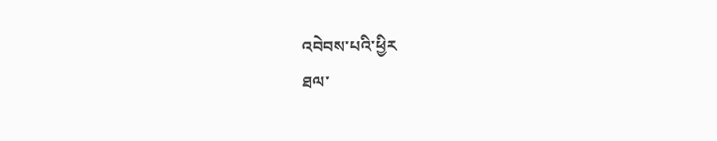འབེབས་པའི་ཕྱིར
ཐལ་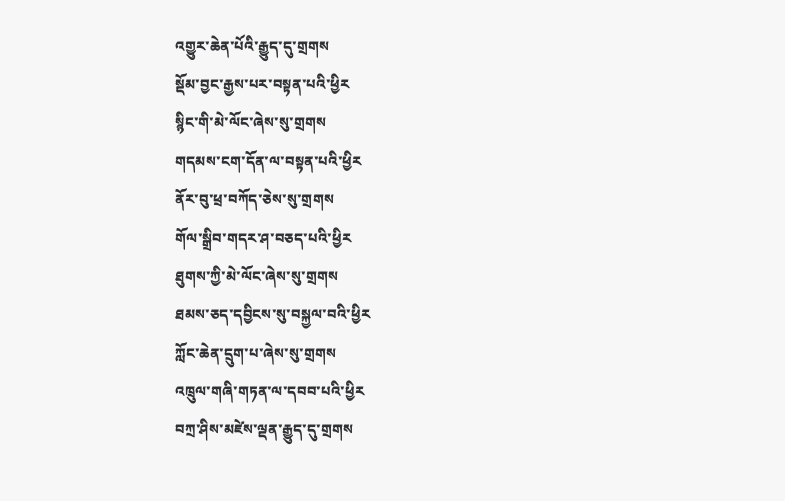འགྱུར་ཆེན་པོའི་རྒྱུད་དུ་གྲགས
སྡོམ་བྱང་རྒྱས་པར་བསྟན་པའི་ཕྱིར
སྙིང་གི་མེ་ལོང་ཞེས་སུ་གྲགས
གདམས་ངག་དོན་ལ་བསྟན་པའི་ཕྱིར
ནོར་བུ་ཕྲ་བཀོད་ཅེས་སུ་གྲགས
གོལ་སྒྲིབ་གདར་ཤ་བཅད་པའི་ཕྱིར
ཐུགས་ཀྱི་མེ་ལོང་ཞེས་སུ་གྲགས
ཐམས་ཅད་དབྱིངས་སུ་བསྐྱལ་བའི་ཕྱིར
ཀློང་ཆེན་དྲུག་པ་ཞེས་སུ་གྲགས
འཁྲུལ་གཞི་གཏན་ལ་དབབ་པའི་ཕྱིར
བཀྲ་ཤིས་མཛེས་ལྡན་རྒྱུད་དུ་གྲགས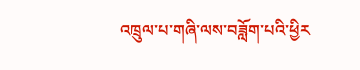འཁྲུལ་པ་གཞི་ལས་བཟློག་པའི་ཕྱིར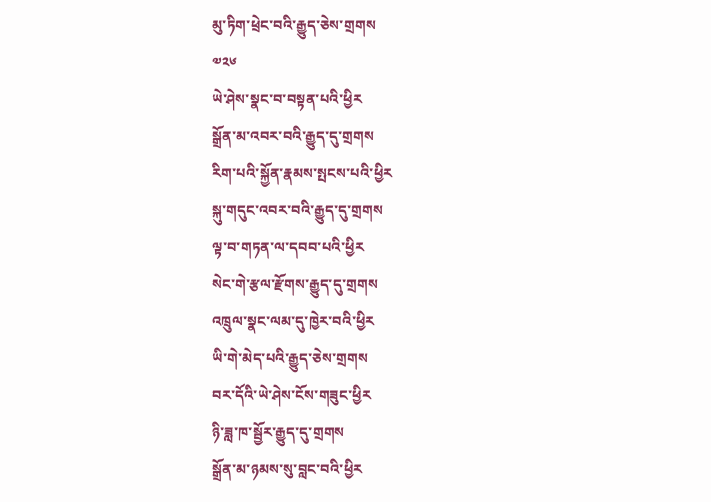མུ་ཏིག་ཕྲེང་བའི་རྒྱུད་ཅེས་གྲགས
༧༢༦
ཡེ་ཤེས་སྣང་བ་བསྟན་པའི་ཕྱིར
སྒྲོན་མ་འབར་བའི་རྒྱུད་དུ་གྲགས
རིག་པའི་སྐྱོན་རྣམས་སྤངས་པའི་ཕྱིར
སྐུ་གདུང་འབར་བའི་རྒྱུད་དུ་གྲགས
ལྟ་བ་གཏན་ལ་དབབ་པའི་ཕྱིར
སེང་གེ་རྩལ་རྫོགས་རྒྱུད་དུ་གྲགས
འཁྲུལ་སྣང་ལམ་དུ་ཁྱེར་བའི་ཕྱིར
ཡི་གེ་མེད་པའི་རྒྱུད་ཅེས་གྲགས
བར་དོའི་ཡེ་ཤེས་ངོས་གཟུང་ཕྱིར
ཉི་ཟླ་ཁ་སྦྱོར་རྒྱུད་དུ་གྲགས
སྒྲོན་མ་ཉམས་སུ་བླང་བའི་ཕྱིར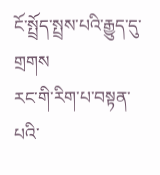ངོ་སྤྲོད་སྤྲས་པའི་རྒྱུད་དུ་གྲགས
རང་གི་རིག་པ་བསྟན་པའི་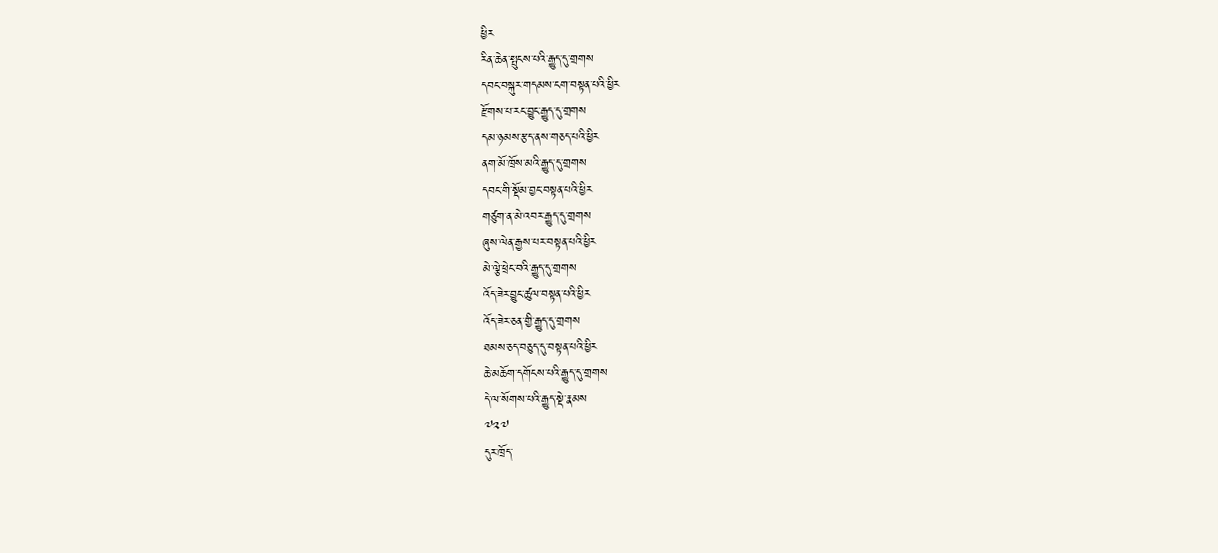ཕྱིར
རིན་ཆེན་སྤུངས་པའི་རྒྱུད་དུ་གྲགས
དབང་བསྐུར་གདམས་ངག་བསྟན་པའི་ཕྱིར
རྫོགས་པ་རང་བྱུང་རྒྱུད་དུ་གྲགས
དམ་ཉམས་རྩད་ནས་གཅད་པའི་ཕྱིར
ནག་མོ་ཁྲོས་མའི་རྒྱུད་དུ་གྲགས
དབང་གི་སྡོམ་བྱང་བསྟན་པའི་ཕྱིར
གཙུག་ན་མེ་འབར་རྒྱུད་དུ་གྲགས
ཞུས་ལེན་རྒྱས་པར་བསྟན་པའི་ཕྱིར
མེ་ལྕེ་ཕྲེང་བའི་རྒྱུད་དུ་གྲགས
འོད་ཟེར་བྱུང་ཚུལ་བསྟན་པའི་ཕྱིར
འོད་ཟེར་ཅན་གྱི་རྒྱུད་དུ་གྲགས
ཐམས་ཅད་བཅུད་དུ་བསྟན་པའི་ཕྱིར
ཆེ་མཆོག་དགོངས་པའི་རྒྱུད་དུ་གྲགས
དེ་ལ་སོགས་པའི་རྒྱུད་སྡེ་རྣམས
༧༢༧
དུར་ཁྲོད་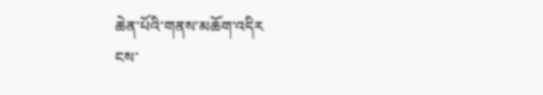ཆེན་པོའི་གནས་མཆོག་འདིར
ངས་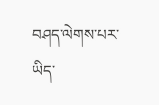བཤད་ལེགས་པར་ཡིད་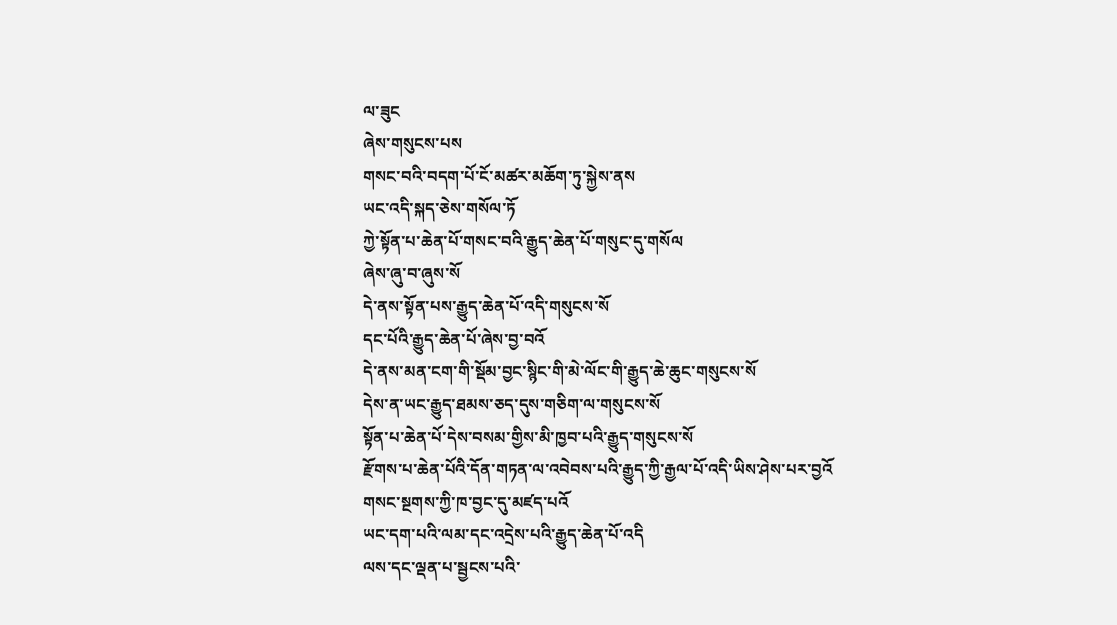ལ་ཟུང
ཞེས་གསུངས་པས
གསང་བའི་བདག་པོ་ངོ་མཚར་མཆོག་ཏུ་སྐྱེས་ནས
ཡང་འདི་སྐད་ཅེས་གསོལ་ཏོ
ཀྱེ་སྟོན་པ་ཆེན་པོ་གསང་བའི་རྒྱུད་ཆེན་པོ་གསུང་དུ་གསོལ
ཞེས་ཞུ་བ་ཞུས་སོ
དེ་ནས་སྟོན་པས་རྒྱུད་ཆེན་པོ་འདི་གསུངས་སོ
དང་པོའི་རྒྱུད་ཆེན་པོ་ཞེས་བྱ་བའོ
དེ་ནས་མན་ངག་གི་སྡོམ་བྱང་སྙིང་གི་མེ་ལོང་གི་རྒྱུད་ཆེ་ཆུང་གསུངས་སོ
དེས་ན་ཡང་རྒྱུད་ཐམས་ཅད་དུས་གཅིག་ལ་གསུངས་སོ
སྟོན་པ་ཆེན་པོ་དེས་བསམ་གྱིས་མི་ཁྱབ་པའི་རྒྱུད་གསུངས་སོ
རྫོགས་པ་ཆེན་པོའི་དོན་གཏན་ལ་འབེབས་པའི་རྒྱུད་ཀྱི་རྒྱལ་པོ་འདི་ཡིས་ཤེས་པར་བྱའོ
གསང་སྔགས་ཀྱི་ཁ་བྱང་དུ་མཛད་པའོ
ཡང་དག་པའི་ལམ་དང་འདྲེས་པའི་རྒྱུད་ཆེན་པོ་འདི
ལས་དང་ལྡན་པ་སྦྱངས་པའི་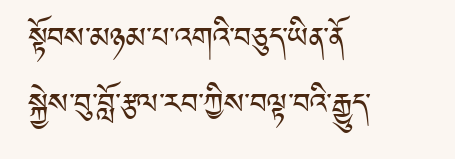སྟོབས་མཉམ་པ་འགའི་བཅུད་ཡིན་ནོ
སྐྱེས་བུ་བློ་རྩལ་རབ་ཀྱིས་བལྟ་བའི་རྒྱུད་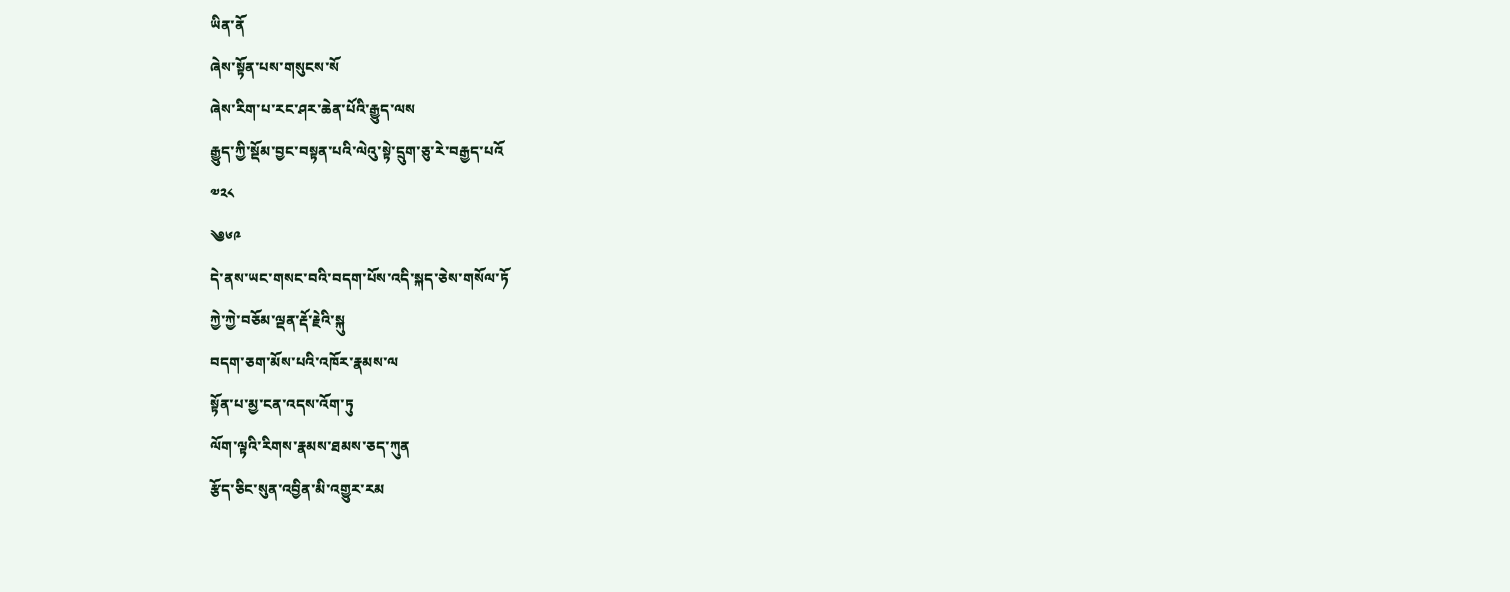ཡིན་ནོ
ཞེས་སྟོན་པས་གསུངས་སོ
ཞེས་རིག་པ་རང་ཤར་ཆེན་པོའི་རྒྱུད་ལས
རྒྱུད་ཀྱི་སྡོམ་བྱང་བསྟན་པའི་ལེའུ་སྟེ་དྲུག་ཅུ་རེ་བརྒྱད་པའོ
༧༢༨
༄༦༩
དེ་ནས་ཡང་གསང་བའི་བདག་པོས་འདི་སྐད་ཅེས་གསོལ་ཏོ
ཀྱེ་ཀྱེ་བཅོམ་ལྡན་རྡོ་རྗེའི་སྐུ
བདག་ཅག་མོས་པའི་འཁོར་རྣམས་ལ
སྟོན་པ་མྱ་ངན་འདས་འོག་ཏུ
ལོག་ལྟའི་རིགས་རྣམས་ཐམས་ཅད་ཀུན
རྩོད་ཅིང་སུན་འབྱིན་མི་འགྱུར་རམ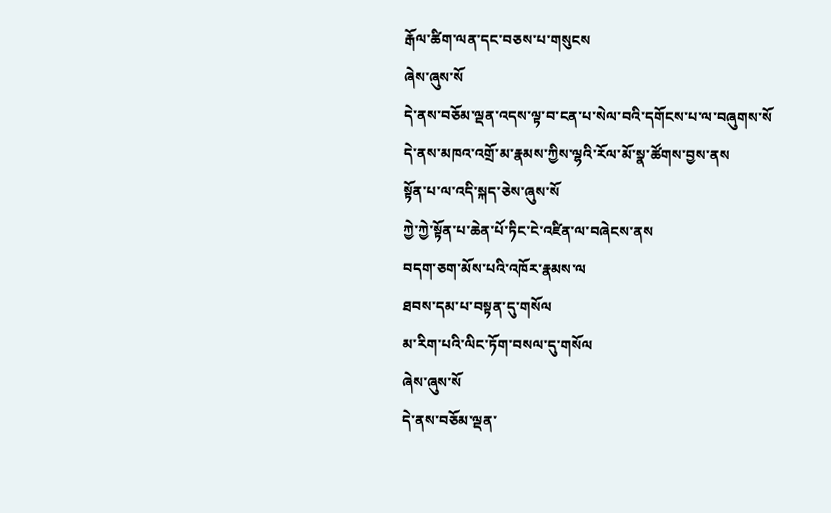རྒོལ་ཚིག་ལན་དང་བཅས་པ་གསུངས
ཞེས་ཞུས་སོ
དེ་ནས་བཅོམ་ལྡན་འདས་ལྟ་བ་ངན་པ་སེལ་བའི་དགོངས་པ་ལ་བཞུགས་སོ
དེ་ནས་མཁའ་འགྲོ་མ་རྣམས་ཀྱིས་ལྷའི་རོལ་མོ་སྣ་ཚོགས་བྱས་ནས
སྟོན་པ་ལ་འདི་སྐད་ཅེས་ཞུས་སོ
ཀྱེ་ཀྱེ་སྟོན་པ་ཆེན་པོ་ཏིང་ངེ་འཛིན་ལ་བཞེངས་ནས
བདག་ཅག་མོས་པའི་འཁོར་རྣམས་ལ
ཐབས་དམ་པ་བསྟན་དུ་གསོལ
མ་རིག་པའི་ལིང་ཏོག་བསལ་དུ་གསོལ
ཞེས་ཞུས་སོ
དེ་ནས་བཅོམ་ལྡན་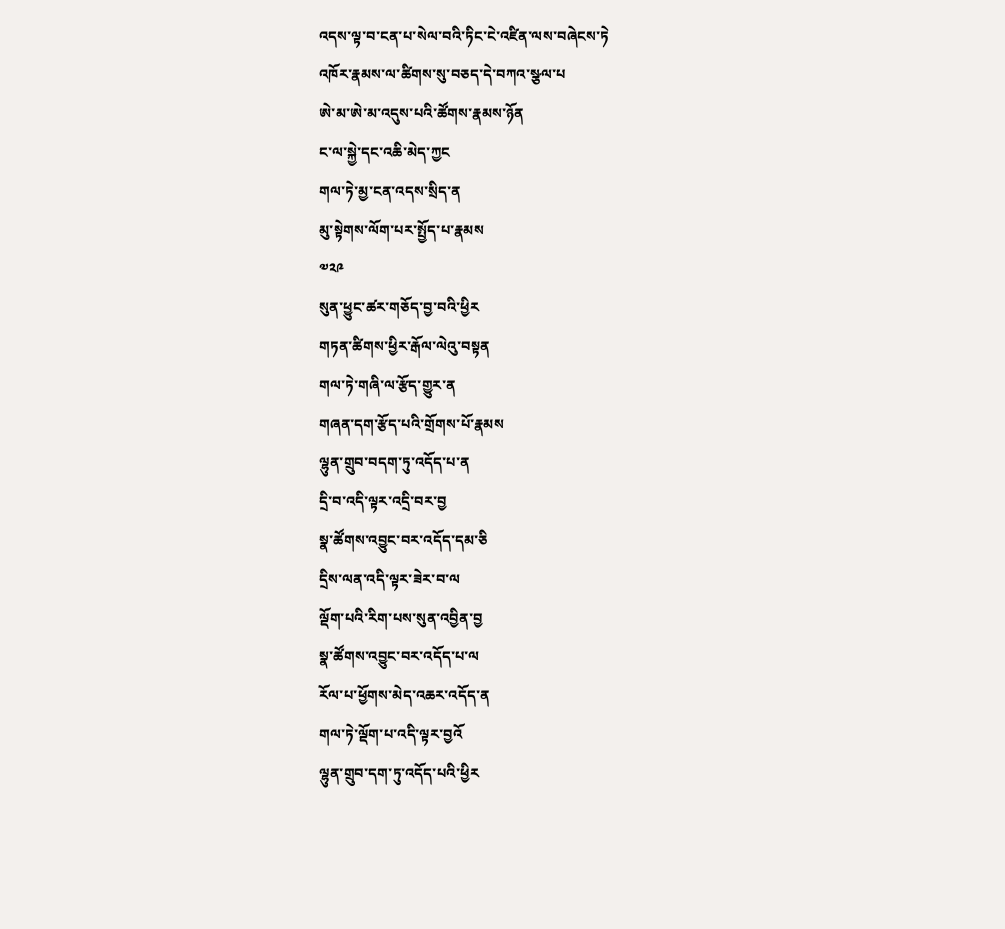འདས་ལྟ་བ་ངན་པ་སེལ་བའི་ཏིང་ངེ་འཛིན་ལས་བཞེངས་ཏེ
འཁོར་རྣམས་ལ་ཚིགས་སུ་བཅད་དེ་བཀའ་སྩལ་པ
ཨེ་མ་ཨེ་མ་འདུས་པའི་ཚོགས་རྣམས་ཉོན
ང་ལ་སྐྱེ་དང་འཆི་མེད་ཀྱང
གལ་ཏེ་མྱ་ངན་འདས་སྲིད་ན
མུ་སྟེགས་ལོག་པར་སྤྱོད་པ་རྣམས
༧༢༩
སུན་ཕྱུང་ཚར་གཅོད་བྱ་བའི་ཕྱིར
གཏན་ཚིགས་ཕྱིར་རྒོལ་ལེའུ་བསྟན
གལ་ཏེ་གཞི་ལ་རྩོད་གྱུར་ན
གཞན་དག་རྩོད་པའི་གྲོགས་པོ་རྣམས
ལྷུན་གྲུབ་བདག་ཏུ་འདོད་པ་ན
དྲི་བ་འདི་ལྟར་འདྲི་བར་བྱ
སྣ་ཚོགས་འབྱུང་བར་འདོད་དམ་ཅི
དྲིས་ལན་འདི་ལྟར་ཟེར་བ་ལ
ལྡོག་པའི་རིག་པས་སུན་འབྱིན་བྱ
སྣ་ཚོགས་འབྱུང་བར་འདོད་པ་ལ
རོལ་པ་ཕྱོགས་མེད་འཆར་འདོད་ན
གལ་ཏེ་ལྡོག་པ་འདི་ལྟར་བྱའོ
ལྷུན་གྲུབ་དག་ཏུ་འདོད་པའི་ཕྱིར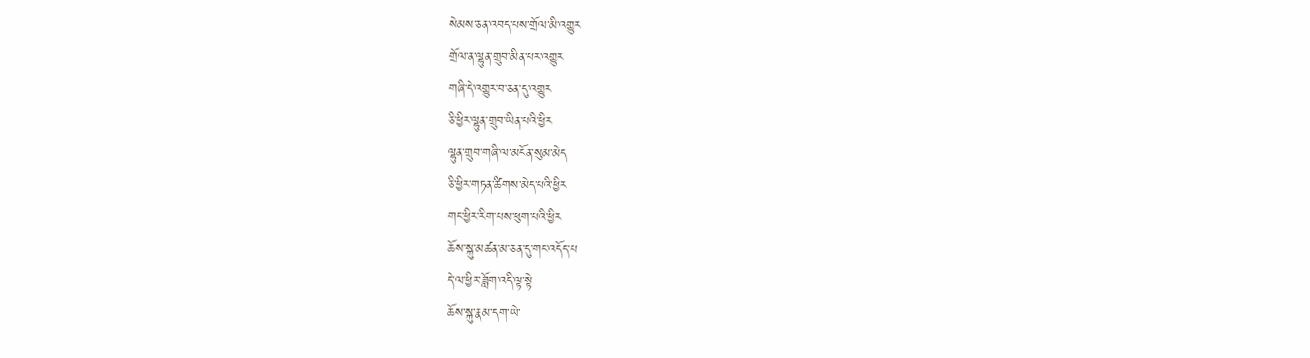སེམས་ཅན་འབད་པས་གྲོལ་མི་འགྱུར
གྲོལ་ན་ལྷུན་གྲུབ་མིན་པར་འགྱུར
གཞི་དེ་འགྱུར་བ་ཅན་དུ་འགྱུར
ཅི་ཕྱིར་ལྷུན་གྲུབ་ཡིན་པའི་ཕྱིར
ལྷུན་གྲུབ་གཞི་ལ་མངོན་སུམ་མེད
ཅི་ཕྱིར་གཏན་ཚིགས་མེད་པའི་ཕྱིར
གང་ཕྱིར་རིག་པས་ཕུག་པའི་ཕྱིར
ཆོས་སྐུ་མཚན་མ་ཅན་དུ་གང་འདོད་པ
དེ་ལ་ཕྱིར་ཟློག་འདི་ལྟ་སྟེ
ཆོས་སྐུ་རྣམ་དག་ཡེ་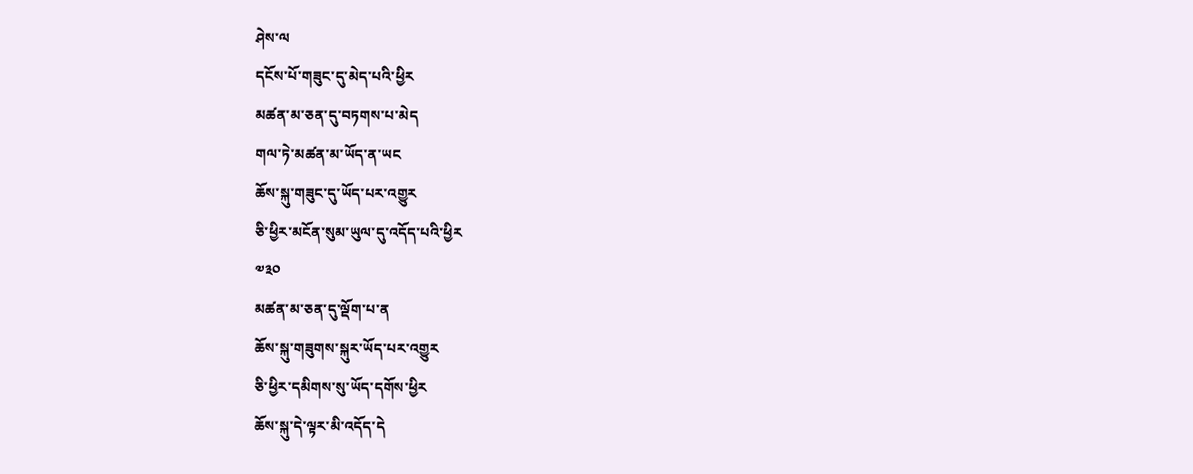ཤེས་ལ
དངོས་པོ་གཟུང་དུ་མེད་པའི་ཕྱིར
མཚན་མ་ཅན་དུ་བཏགས་པ་མེད
གལ་ཏེ་མཚན་མ་ཡོད་ན་ཡང
ཆོས་སྐུ་གཟུང་དུ་ཡོད་པར་འགྱུར
ཅི་ཕྱིར་མངོན་སུམ་ཡུལ་དུ་འདོད་པའི་ཕྱིར
༧༣༠
མཚན་མ་ཅན་དུ་ལྡོག་པ་ན
ཆོས་སྐུ་གཟུགས་སྐུར་ཡོད་པར་འགྱུར
ཅི་ཕྱིར་དམིགས་སུ་ཡོད་དགོས་ཕྱིར
ཆོས་སྐུ་དེ་ལྟར་མི་འདོད་དེ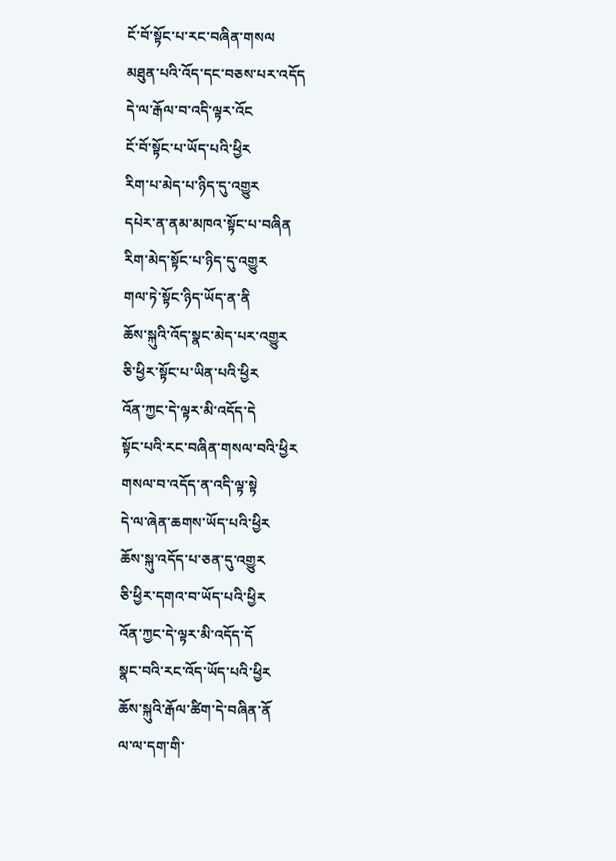ངོ་བོ་སྟོང་པ་རང་བཞིན་གསལ
མཐུན་པའི་འོད་དང་བཅས་པར་འདོད
དེ་ལ་རྒོལ་བ་འདི་ལྟར་འོང
ངོ་བོ་སྟོང་པ་ཡོད་པའི་ཕྱིར
རིག་པ་མེད་པ་ཉིད་དུ་འགྱུར
དཔེར་ན་ནམ་མཁའ་སྟོང་པ་བཞིན
རིག་མེད་སྟོང་པ་ཉིད་དུ་འགྱུར
གལ་ཏེ་སྟོང་ཉིད་ཡོད་ན་ནི
ཆོས་སྐུའི་འོད་སྣང་མེད་པར་འགྱུར
ཅི་ཕྱིར་སྟོང་པ་ཡིན་པའི་ཕྱིར
འོན་ཀྱང་དེ་ལྟར་མི་འདོད་དེ
སྟོང་པའི་རང་བཞིན་གསལ་བའི་ཕྱིར
གསལ་བ་འདོད་ན་འདི་ལྟ་སྟེ
དེ་ལ་ཞེན་ཆགས་ཡོད་པའི་ཕྱིར
ཆོས་སྐུ་འདོད་པ་ཅན་དུ་འགྱུར
ཅི་ཕྱིར་དགའ་བ་ཡོད་པའི་ཕྱིར
འོན་ཀྱང་དེ་ལྟར་མི་འདོད་དོ
སྣང་བའི་རང་འོད་ཡོད་པའི་ཕྱིར
ཆོས་སྐུའི་རྒོལ་ཚིག་དེ་བཞིན་ནོ
ལ་ལ་དག་གི་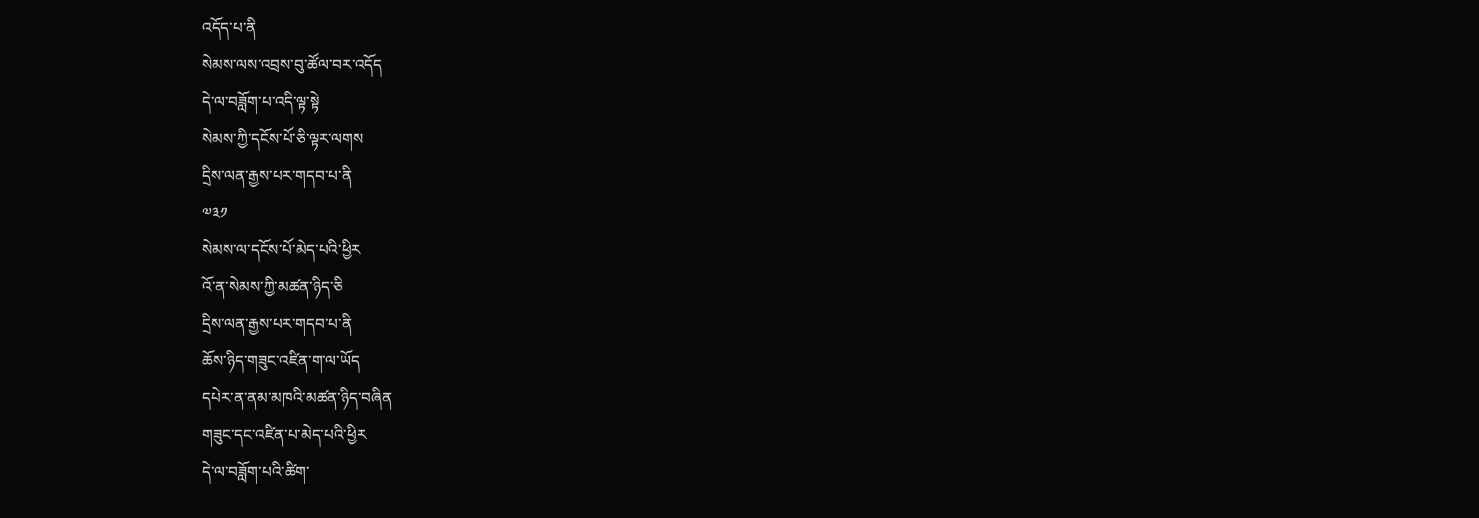འདོད་པ་ནི
སེམས་ལས་འབྲས་བུ་ཚོལ་བར་འདོད
དེ་ལ་བཟློག་པ་འདི་ལྟ་སྟེ
སེམས་ཀྱི་དངོས་པོ་ཅི་ལྟར་ལགས
དྲིས་ལན་རྒྱས་པར་གདབ་པ་ནི
༧༣༡
སེམས་ལ་དངོས་པོ་མེད་པའི་ཕྱིར
འོ་ན་སེམས་ཀྱི་མཚན་ཉིད་ཅི
དྲིས་ལན་རྒྱས་པར་གདབ་པ་ནི
ཆོས་ཉིད་གཟུང་འཛིན་ག་ལ་ཡོད
དཔེར་ན་ནམ་མཁའི་མཚན་ཉིད་བཞིན
གཟུང་དང་འཛིན་པ་མེད་པའི་ཕྱིར
དེ་ལ་བཟློག་པའི་ཚིག་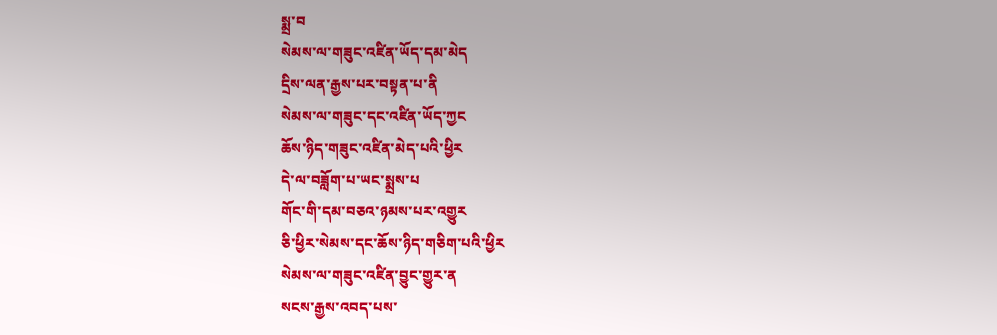སྨྲ་བ
སེམས་ལ་གཟུང་འཛིན་ཡོད་དམ་མེད
དྲིས་ལན་རྒྱས་པར་བསྟན་པ་ནི
སེམས་ལ་གཟུང་དང་འཛིན་ཡོད་ཀྱང
ཆོས་ཉིད་གཟུང་འཛིན་མེད་པའི་ཕྱིར
དེ་ལ་བཟློག་པ་ཡང་སྨྲས་པ
གོང་གི་དམ་བཅའ་ཉམས་པར་འགྱུར
ཅི་ཕྱིར་སེམས་དང་ཆོས་ཉིད་གཅིག་པའི་ཕྱིར
སེམས་ལ་གཟུང་འཛིན་བྱུང་གྱུར་ན
སངས་རྒྱས་འབད་པས་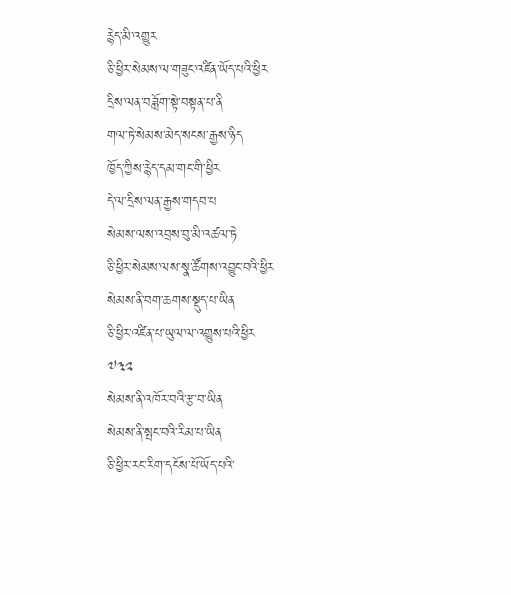རྙེད་མི་འགྱུར
ཅི་ཕྱིར་སེམས་ལ་གཟུང་འཛིན་ཡོད་པའི་ཕྱིར
དྲིས་ལན་བཟློག་སྟེ་བསྟན་པ་ནི
གལ་ཏེ་སེམས་མེད་སངས་རྒྱས་ཉིད
ཁྱོད་ཀྱིས་རྙེད་དམ་གང་གི་ཕྱིར
དེ་ལ་དྲིས་ལན་རྒྱས་གདབ་པ
སེམས་ལས་འབྲས་བུ་མི་འཚལ་ཏེ
ཅི་ཕྱིར་སེམས་ལས་སྣ་ཚོགས་འབྱུང་བའི་ཕྱིར
སེམས་ནི་བག་ཆགས་སྡུད་པ་ཡིན
ཅི་ཕྱིར་འཛིན་པ་ཡུལ་ལ་འགྱུས་པའི་ཕྱིར
༧༣༢
སེམས་ནི་འཁོར་བའི་རྩ་བ་ཡིན
སེམས་ནི་སྤང་བའི་རིམ་པ་ཡིན
ཅི་ཕྱིར་རང་རིག་དངོས་པོ་ཡོད་པའི་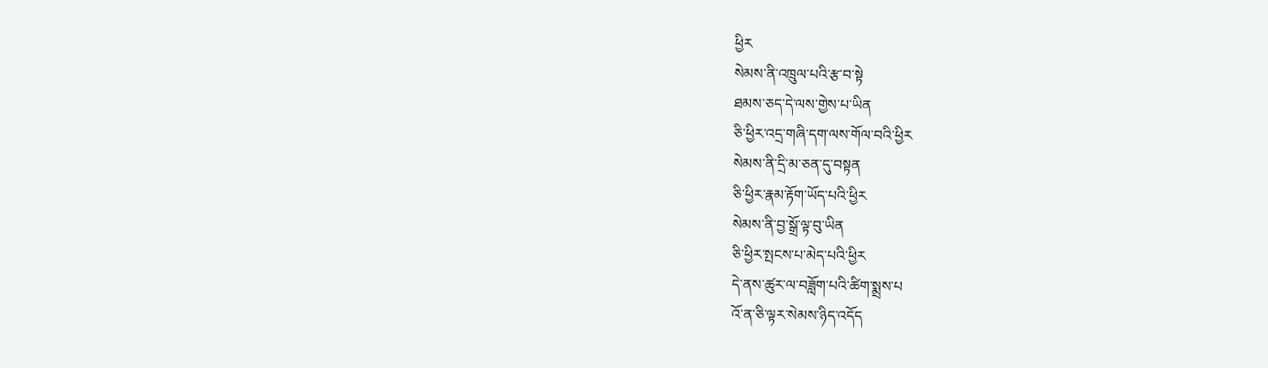ཕྱིར
སེམས་ནི་འཁྲུལ་པའི་རྩ་བ་སྟེ
ཐམས་ཅད་དེ་ལས་གྱེས་པ་ཡིན
ཅི་ཕྱིར་འདྲ་གཞི་དག་ལས་གོལ་བའི་ཕྱིར
སེམས་ནི་དྲི་མ་ཅན་དུ་བསྟན
ཅི་ཕྱིར་རྣམ་རྟོག་ཡོད་པའི་ཕྱིར
སེམས་ནི་བྱ་སྒྲོ་ལྟ་བུ་ཡིན
ཅི་ཕྱིར་སྤངས་པ་མེད་པའི་ཕྱིར
དེ་ནས་ཚུར་ལ་བཟློག་པའི་ཚིག་སྨྲས་པ
འོ་ན་ཅི་ལྟར་སེམས་ཉིད་འདོད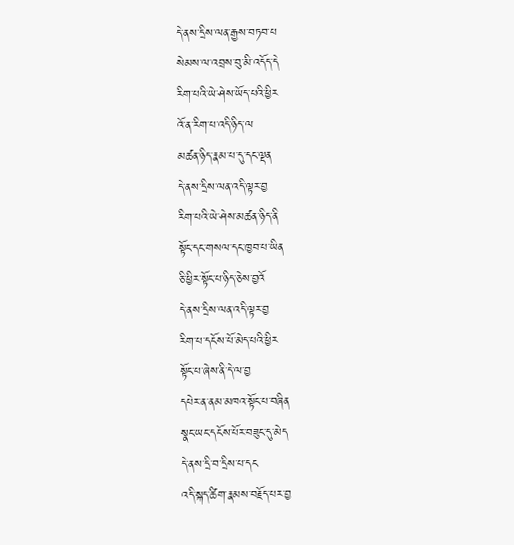དེ་ནས་དྲིས་ལན་རྒྱས་བཏབ་པ
སེམས་ལ་འབྲས་བུ་མི་འདོད་དེ
རིག་པའི་ཡེ་ཤེས་ཡོད་པའི་ཕྱིར
འོ་ན་རིག་པ་འདི་ཉིད་ལ
མཚན་ཉིད་རྣམ་པ་དུ་དང་ལྡན
དེ་ནས་དྲིས་ལན་འདི་ལྟར་བྱ
རིག་པའི་ཡེ་ཤེས་མཚན་ཉིད་ནི
སྟོང་དང་གསལ་དང་ཁྱབ་པ་ཡིན
ཅི་ཕྱིར་སྟོང་པ་ཉིད་ཅེས་བྱའོ
དེ་ནས་དྲིས་ལན་འདི་ལྟར་བྱ
རིག་པ་དངོས་པོ་མེད་པའི་ཕྱིར
སྟོང་པ་ཞེས་ནི་དེ་ལ་བྱ
དཔེར་ན་ནམ་མཁའ་སྟོང་པ་བཞིན
སྣང་ཡང་དངོས་པོར་བཟུང་དུ་མེད
དེ་ནས་དྲི་བ་དྲིས་པ་དང
འདི་སྐད་ཚིག་རྣམས་བརྗོད་པར་བྱ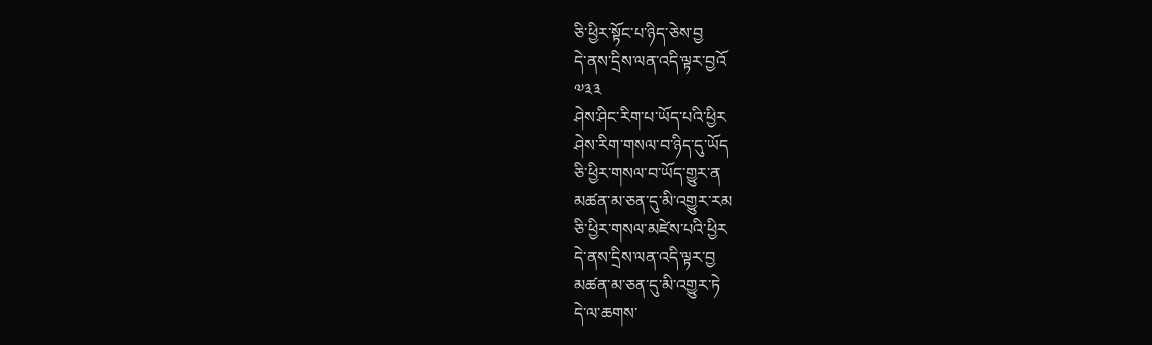ཅི་ཕྱིར་སྟོང་པ་ཉིད་ཅེས་བྱ
དེ་ནས་དྲིས་ལན་འདི་ལྟར་བྱའོ
༧༣༣
ཤེས་ཤིང་རིག་པ་ཡོད་པའི་ཕྱིར
ཤེས་རིག་གསལ་བ་ཉིད་དུ་ཡོད
ཅི་ཕྱིར་གསལ་བ་ཡོད་གྱུར་ན
མཚན་མ་ཅན་དུ་མི་འགྱུར་རམ
ཅི་ཕྱིར་གསལ་མཛེས་པའི་ཕྱིར
དེ་ནས་དྲིས་ལན་འདི་ལྟར་བྱ
མཚན་མ་ཅན་དུ་མི་འགྱུར་ཏེ
དེ་ལ་ཆགས་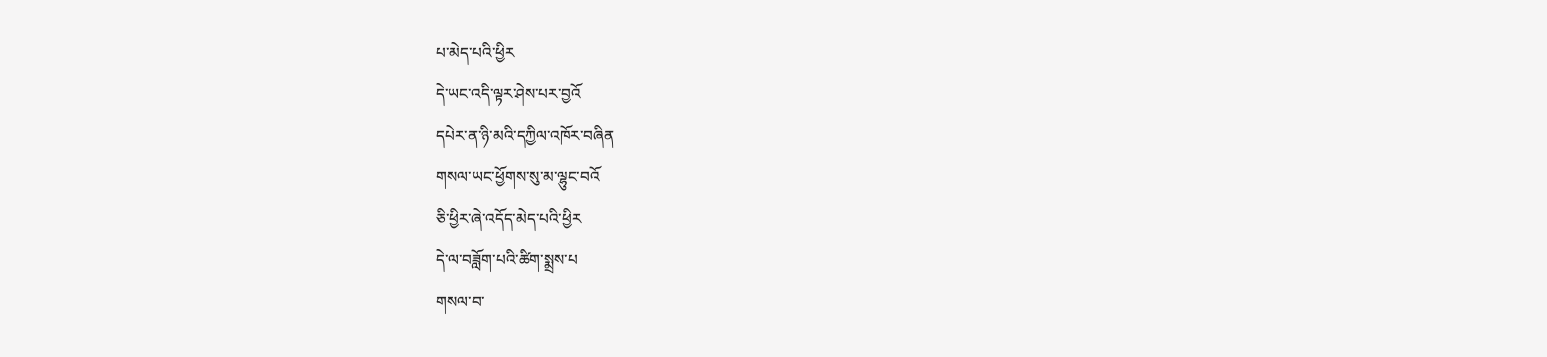པ་མེད་པའི་ཕྱིར
དེ་ཡང་འདི་ལྟར་ཤེས་པར་བྱའོ
དཔེར་ན་ཉི་མའི་དཀྱིལ་འཁོར་བཞིན
གསལ་ཡང་ཕྱོགས་སུ་མ་ལྷུང་བའོ
ཅི་ཕྱིར་ཞེ་འདོད་མེད་པའི་ཕྱིར
དེ་ལ་བཟློག་པའི་ཚིག་སྨྲས་པ
གསལ་བ་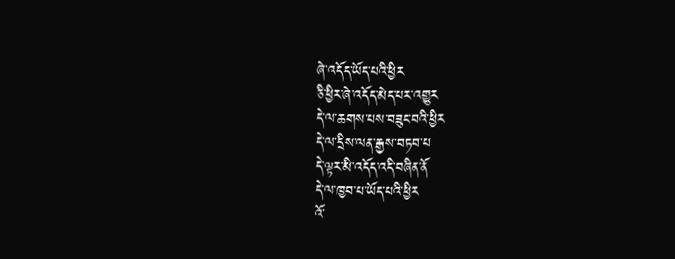ཞེ་འདོད་ཡོད་པའི་ཕྱིར
ཅི་ཕྱིར་ཞེ་འདོད་མེད་པར་འགྱུར
དེ་ལ་ཆགས་པས་བཟུང་བའི་ཕྱིར
དེ་ལ་དྲིས་ལན་རྒྱས་བཏབ་པ
དེ་ལྟར་མི་འདོད་འདི་བཞིན་ནོ
དེ་ལ་ཁྱབ་པ་ཡོད་པའི་ཕྱིར
འོ་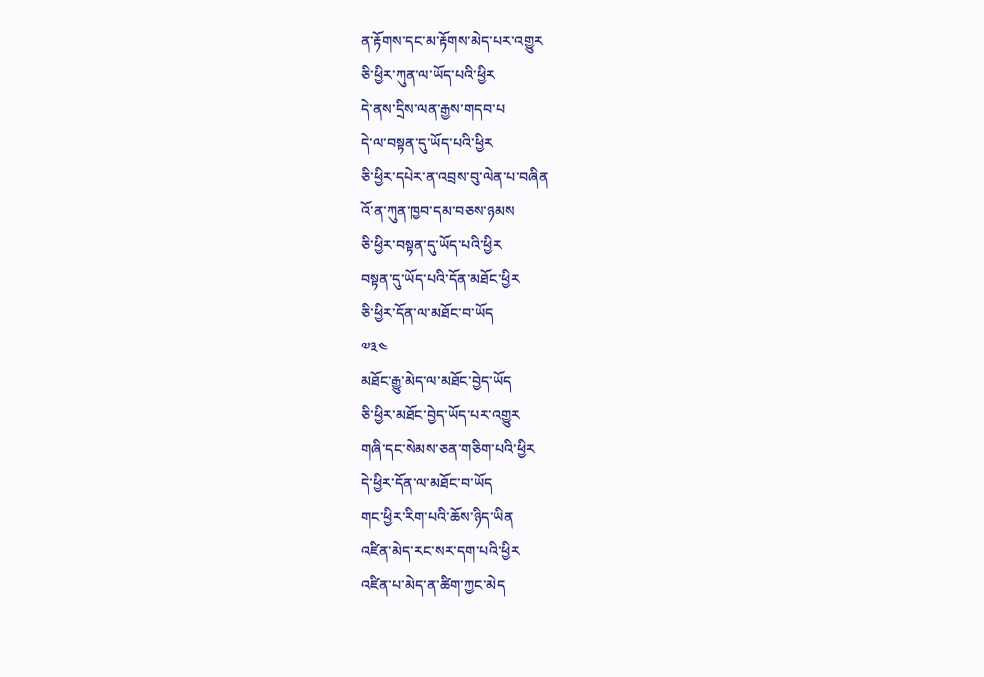ན་རྟོགས་དང་མ་རྟོགས་མེད་པར་འགྱུར
ཅི་ཕྱིར་ཀུན་ལ་ཡོད་པའི་ཕྱིར
དེ་ནས་དྲིས་ལན་རྒྱས་གདབ་པ
དེ་ལ་བསྟན་དུ་ཡོད་པའི་ཕྱིར
ཅི་ཕྱིར་དཔེར་ན་འབྲས་བུ་ལེན་པ་བཞིན
འོ་ན་ཀུན་ཁྱབ་དམ་བཅས་ཉམས
ཅི་ཕྱིར་བསྟན་དུ་ཡོད་པའི་ཕྱིར
བསྟན་དུ་ཡོད་པའི་དོན་མཐོང་ཕྱིར
ཅི་ཕྱིར་དོན་ལ་མཐོང་བ་ཡོད
༧༣༤
མཐོང་རྒྱུ་མེད་ལ་མཐོང་བྱེད་ཡོད
ཅི་ཕྱིར་མཐོང་བྱེད་ཡོད་པར་འགྱུར
གཞི་དང་སེམས་ཅན་གཅིག་པའི་ཕྱིར
དེ་ཕྱིར་དོན་ལ་མཐོང་བ་ཡོད
གང་ཕྱིར་རིག་པའི་ཆོས་ཉིད་ཡིན
འཛིན་མེད་རང་སར་དག་པའི་ཕྱིར
འཛིན་པ་མེད་ན་ཚིག་ཀྱང་མེད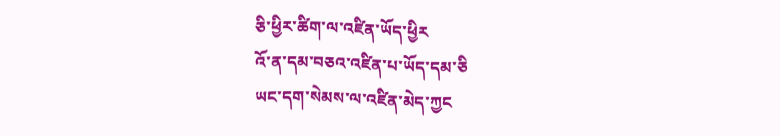ཅི་ཕྱིར་ཚིག་ལ་འཛིན་ཡོད་ཕྱིར
འོ་ན་དམ་བཅའ་འཛིན་པ་ཡོད་དམ་ཅི
ཡང་དག་སེམས་ལ་འཛིན་མེད་ཀྱང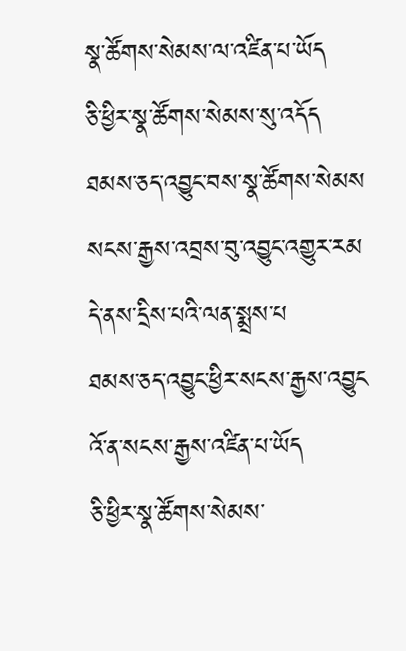སྣ་ཚོགས་སེམས་ལ་འཛིན་པ་ཡོད
ཅི་ཕྱིར་སྣ་ཚོགས་སེམས་སུ་འདོད
ཐམས་ཅད་འབྱུང་བས་སྣ་ཚོགས་སེམས
སངས་རྒྱས་འབྲས་བུ་འབྱུང་འགྱུར་རམ
དེ་ནས་དྲིས་པའི་ལན་སྨྲས་པ
ཐམས་ཅད་འབྱུང་ཕྱིར་སངས་རྒྱས་འབྱུང
འོ་ན་སངས་རྒྱས་འཛིན་པ་ཡོད
ཅི་ཕྱིར་སྣ་ཚོགས་སེམས་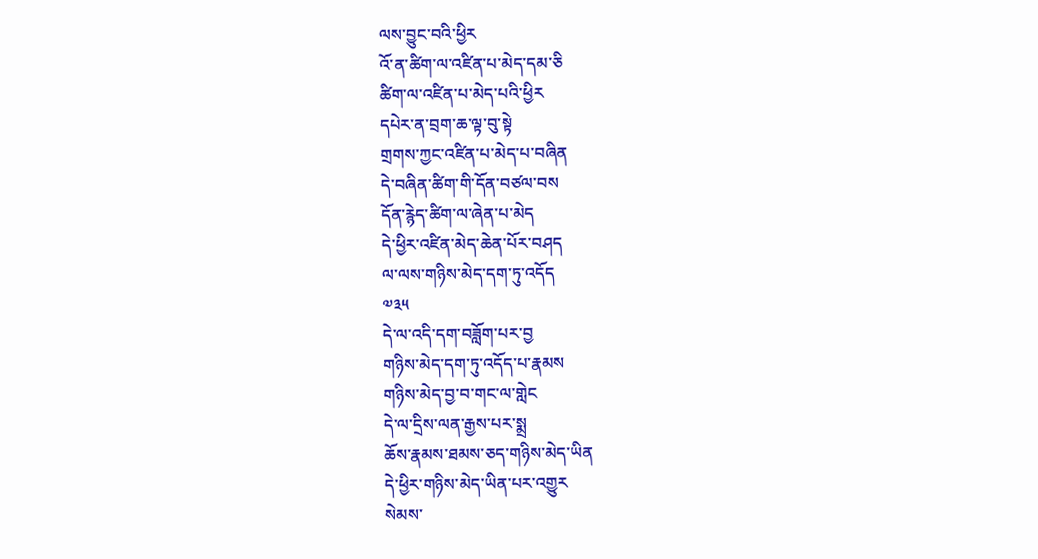ལས་བྱུང་བའི་ཕྱིར
འོ་ན་ཚིག་ལ་འཛིན་པ་མེད་དམ་ཅི
ཚིག་ལ་འཛིན་པ་མེད་པའི་ཕྱིར
དཔེར་ན་བྲག་ཆ་ལྟ་བུ་སྟེ
གྲགས་ཀྱང་འཛིན་པ་མེད་པ་བཞིན
དེ་བཞིན་ཚིག་གི་དོན་བཙལ་བས
དོན་རྙེད་ཚིག་ལ་ཞེན་པ་མེད
དེ་ཕྱིར་འཛིན་མེད་ཆེན་པོར་བཤད
ལ་ལས་གཉིས་མེད་དག་ཏུ་འདོད
༧༣༥
དེ་ལ་འདི་དག་བཟློག་པར་བྱ
གཉིས་མེད་དག་ཏུ་འདོད་པ་རྣམས
གཉིས་མེད་བྱ་བ་གང་ལ་གླེང
དེ་ལ་དྲིས་ལན་རྒྱས་པར་སྨྲ
ཆོས་རྣམས་ཐམས་ཅད་གཉིས་མེད་ཡིན
དེ་ཕྱིར་གཉིས་མེད་ཡིན་པར་འགྱུར
སེམས་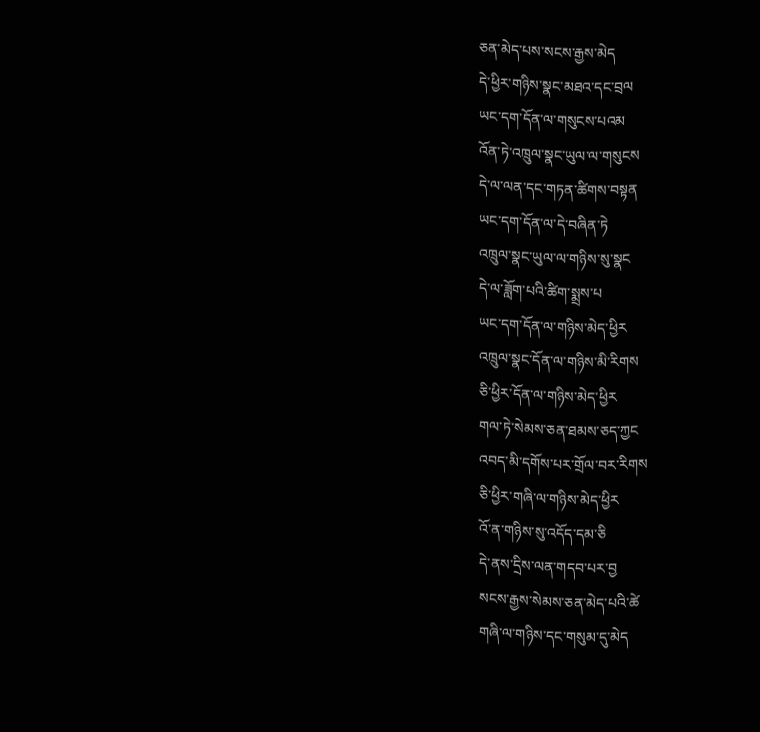ཅན་མེད་པས་སངས་རྒྱས་མེད
དེ་ཕྱིར་གཉིས་སྣང་མཐའ་དང་བྲལ
ཡང་དག་དོན་ལ་གསུངས་པའམ
འོན་ཏེ་འཁྲུལ་སྣང་ཡུལ་ལ་གསུངས
དེ་ལ་ལན་དང་གཏན་ཚིགས་བསྟན
ཡང་དག་དོན་ལ་དེ་བཞིན་ཏེ
འཁྲུལ་སྣང་ཡུལ་ལ་གཉིས་སུ་སྣང
དེ་ལ་ཟློག་པའི་ཚིག་སྨྲས་པ
ཡང་དག་དོན་ལ་གཉིས་མེད་ཕྱིར
འཁྲུལ་སྣང་དོན་ལ་གཉིས་མི་རིགས
ཅི་ཕྱིར་དོན་ལ་གཉིས་མེད་ཕྱིར
གལ་ཏེ་སེམས་ཅན་ཐམས་ཅད་ཀྱང
འབད་མི་དགོས་པར་གྲོལ་བར་རིགས
ཅི་ཕྱིར་གཞི་ལ་གཉིས་མེད་ཕྱིར
འོ་ན་གཉིས་སུ་འདོད་དམ་ཅི
དེ་ནས་དྲིས་ལན་གདབ་པར་བྱ
སངས་རྒྱས་སེམས་ཅན་མེད་པའི་ཚེ
གཞི་ལ་གཉིས་དང་གསུམ་དུ་མེད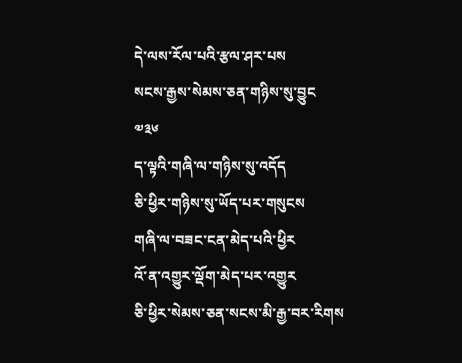དེ་ལས་རོལ་པའི་རྩལ་ཤར་པས
སངས་རྒྱས་སེམས་ཅན་གཉིས་སུ་བྱུང
༧༣༦
ད་ལྟའི་གཞི་ལ་གཉིས་སུ་འདོད
ཅི་ཕྱིར་གཉིས་སུ་ཡོད་པར་གསུངས
གཞི་ལ་བཟང་ངན་མེད་པའི་ཕྱིར
འོ་ན་འགྱུར་ལྡོག་མེད་པར་འགྱུར
ཅི་ཕྱིར་སེམས་ཅན་སངས་མི་རྒྱ་བར་རིགས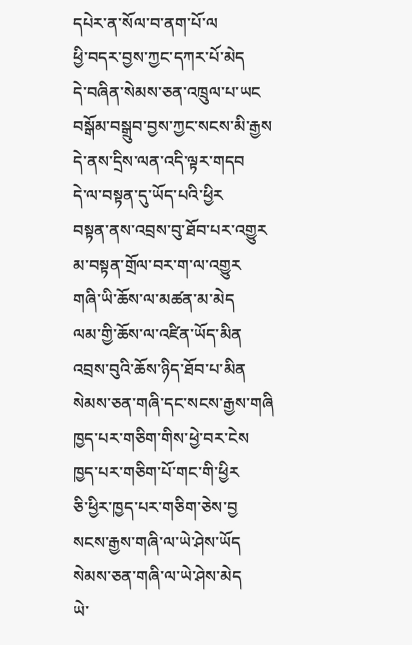དཔེར་ན་སོལ་བ་ནག་པོ་ལ
ཕྱི་བདར་བྱས་ཀྱང་དཀར་པོ་མེད
དེ་བཞིན་སེམས་ཅན་འཁྲུལ་པ་ཡང
བསྒོམ་བསྒྲུབ་བྱས་ཀྱང་སངས་མི་རྒྱས
དེ་ནས་དྲིས་ལན་འདི་ལྟར་གདབ
དེ་ལ་བསྟན་དུ་ཡོད་པའི་ཕྱིར
བསྟན་ནས་འབྲས་བུ་ཐོབ་པར་འགྱུར
མ་བསྟན་གྲོལ་བར་ག་ལ་འགྱུར
གཞི་ཡི་ཆོས་ལ་མཚན་མ་མེད
ལམ་གྱི་ཆོས་ལ་འཛིན་ཡོད་མིན
འབྲས་བུའི་ཆོས་ཉིད་ཐོབ་པ་མིན
སེམས་ཅན་གཞི་དང་སངས་རྒྱས་གཞི
ཁྱད་པར་གཅིག་གིས་ཕྱེ་བར་ངེས
ཁྱད་པར་གཅིག་པོ་གང་གི་ཕྱིར
ཅི་ཕྱིར་ཁྱད་པར་གཅིག་ཅེས་བྱ
སངས་རྒྱས་གཞི་ལ་ཡེ་ཤེས་ཡོད
སེམས་ཅན་གཞི་ལ་ཡེ་ཤེས་མེད
ཡེ་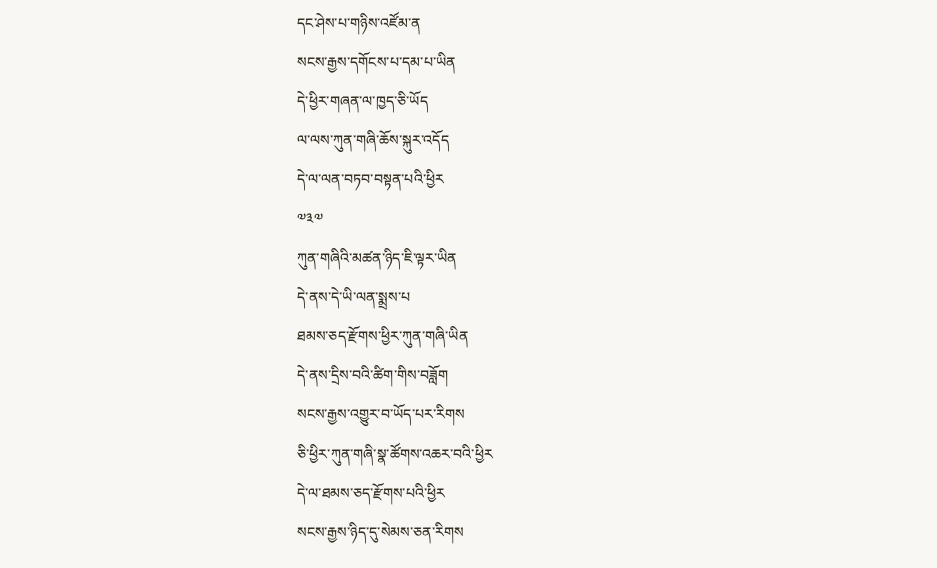དང་ཤེས་པ་གཉིས་འཛོམ་ན
སངས་རྒྱས་དགོངས་པ་དམ་པ་ཡིན
དེ་ཕྱིར་གཞན་ལ་ཁྱད་ཅི་ཡོད
ལ་ལས་ཀུན་གཞི་ཆོས་སྐུར་འདོད
དེ་ལ་ལན་བཏབ་བསྟན་པའི་ཕྱིར
༧༣༧
ཀུན་གཞིའི་མཚན་ཉིད་ཇི་ལྟར་ཡིན
དེ་ནས་དེ་ཡི་ལན་སྨྲས་པ
ཐམས་ཅད་རྫོགས་ཕྱིར་ཀུན་གཞི་ཡིན
དེ་ནས་དྲིས་བའི་ཚིག་གིས་བཟློག
སངས་རྒྱས་འགྱུར་བ་ཡོད་པར་རིགས
ཅི་ཕྱིར་ཀུན་གཞི་སྣ་ཚོགས་འཆར་བའི་ཕྱིར
དེ་ལ་ཐམས་ཅད་རྫོགས་པའི་ཕྱིར
སངས་རྒྱས་ཉིད་དུ་སེམས་ཅན་རིགས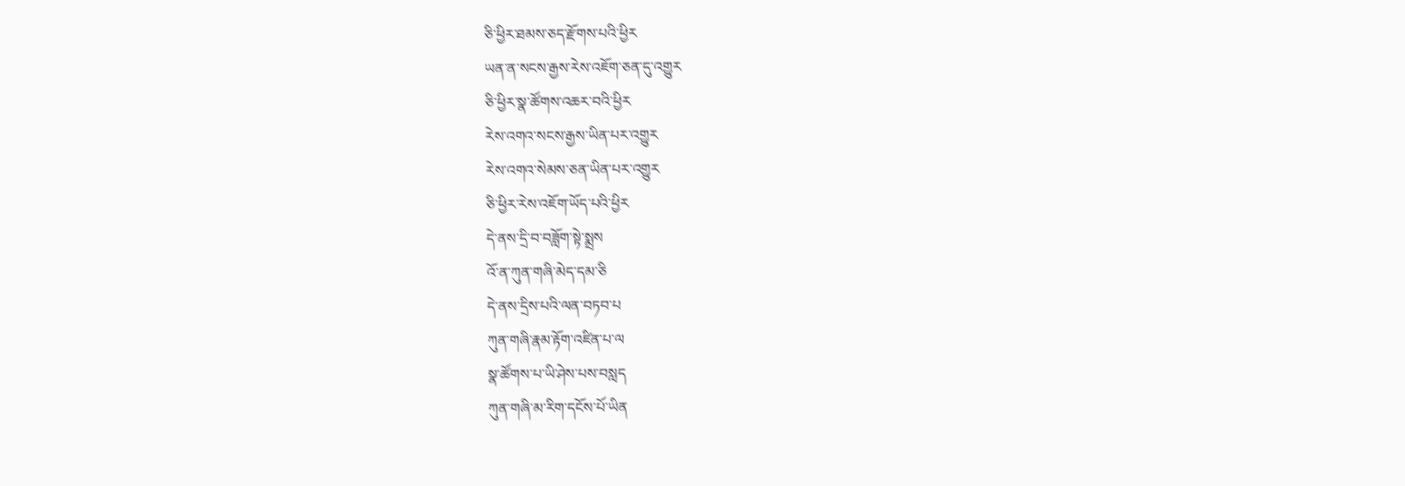ཅི་ཕྱིར་ཐམས་ཅད་རྫོགས་པའི་ཕྱིར
ཡན་ན་སངས་རྒྱས་རེས་འཇོག་ཅན་དུ་འགྱུར
ཅི་ཕྱིར་སྣ་ཚོགས་འཆར་བའི་ཕྱིར
རེས་འགའ་སངས་རྒྱས་ཡིན་པར་འགྱུར
རེས་འགའ་སེམས་ཅན་ཡིན་པར་འགྱུར
ཅི་ཕྱིར་རེས་འཇོག་ཡོད་པའི་ཕྱིར
དེ་ནས་དྲི་བ་བཟློག་སྟེ་སྨྲས
འོ་ན་ཀུན་གཞི་མེད་དམ་ཅི
དེ་ནས་དྲིས་པའི་ལན་བཏབ་པ
ཀུན་གཞི་རྣམ་རྟོག་འཛིན་པ་ལ
སྣ་ཚོགས་པ་ཡི་ཤེས་པས་བསླད
ཀུན་གཞི་མ་རིག་དངོས་པོ་ཡིན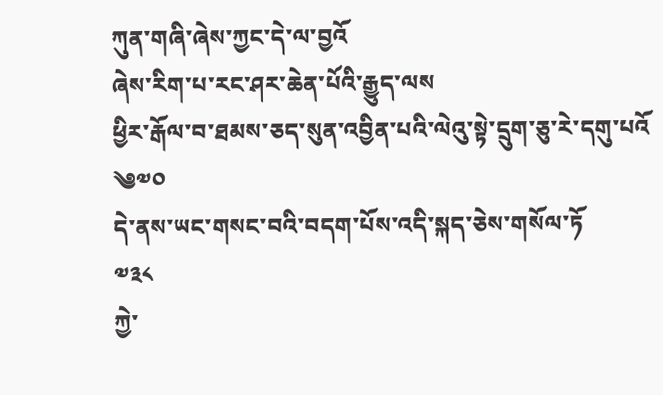ཀུན་གཞི་ཞེས་ཀྱང་དེ་ལ་བྱའོ
ཞེས་རིག་པ་རང་ཤར་ཆེན་པོའི་རྒྱུད་ལས
ཕྱིར་རྒོལ་བ་ཐམས་ཅད་སུན་འབྱིན་པའི་ལེའུ་སྟེ་དྲུག་ཅུ་རེ་དགུ་པའོ
༄༧༠
དེ་ནས་ཡང་གསང་བའི་བདག་པོས་འདི་སྐད་ཅེས་གསོལ་ཏོ
༧༣༨
ཀྱེ་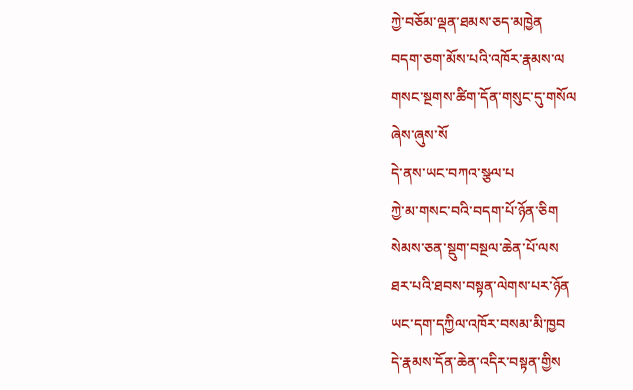ཀྱེ་བཅོམ་ལྡན་ཐམས་ཅད་མཁྱེན
བདག་ཅག་མོས་པའི་འཁོར་རྣམས་ལ
གསང་སྔགས་ཚིག་དོན་གསུང་དུ་གསོལ
ཞེས་ཞུས་སོ
དེ་ནས་ཡང་བཀའ་སྩལ་པ
ཀྱེ་མ་གསང་བའི་བདག་པོ་ཉོན་ཅིག
སེམས་ཅན་སྡུག་བསྔལ་ཆེན་པོ་ལས
ཐར་པའི་ཐབས་བསྟན་ལེགས་པར་ཉོན
ཡང་དག་དཀྱིལ་འཁོར་བསམ་མི་ཁྱབ
དེ་རྣམས་དོན་ཆེན་འདིར་བསྟན་གྱིས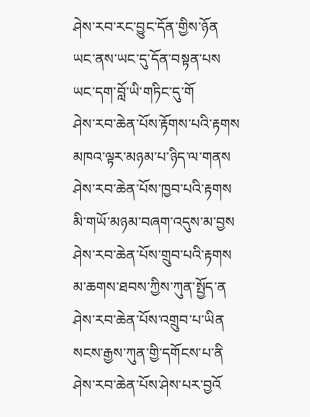ཤེས་རབ་རང་བྱུང་དོན་གྱིས་ཉོན
ཡང་ནས་ཡང་དུ་དོན་བསྟན་པས
ཡང་དག་བློ་ཡི་གཏིང་དུ་གོ
ཤེས་རབ་ཆེན་པོས་རྟོགས་པའི་རྟགས
མཁའ་ལྟར་མཉམ་པ་ཉིད་ལ་གནས
ཤེས་རབ་ཆེན་པོས་ཁྱབ་པའི་རྟགས
མི་གཡོ་མཉམ་བཞག་འདུས་མ་བྱས
ཤེས་རབ་ཆེན་པོས་གྲུབ་པའི་རྟགས
མ་ཆགས་ཐབས་ཀྱིས་ཀུན་སྤྱོད་ན
ཤེས་རབ་ཆེན་པོས་འགྲུབ་པ་ཡིན
སངས་རྒྱས་ཀུན་གྱི་དགོངས་པ་ནི
ཤེས་རབ་ཆེན་པོས་ཤེས་པར་བྱའོ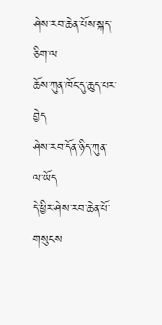ཤེས་རབ་ཆེན་པོས་སྐད་ཅིག་ལ
ཆོས་ཀུན་ཁོང་དུ་ཆུད་པར་བྱེད
ཤེས་རབ་དོན་ཉིད་ཀུན་ལ་ཡོད
དེ་ཕྱིར་ཤེས་རབ་ཆེན་པོ་གསུངས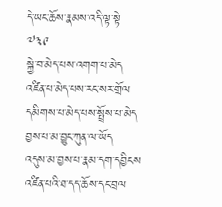དེ་ཡང་ཆོས་རྣམས་འདི་ལྟ་སྟེ
༧༣༩
སྐྱེ་བ་མེད་པས་འགག་པ་མེད
འཛིན་པ་མེད་པས་རང་སར་གྲོལ
དམིགས་པ་མེད་པས་སྤྲོས་པ་མེད
བྱས་པ་མ་བྱུང་ཀུན་ལ་ཡོད
འདུས་མ་བྱས་པ་རྣམ་དག་དབྱིངས
འཛིན་པའི་ཐ་དད་ཆོས་དང་བྲལ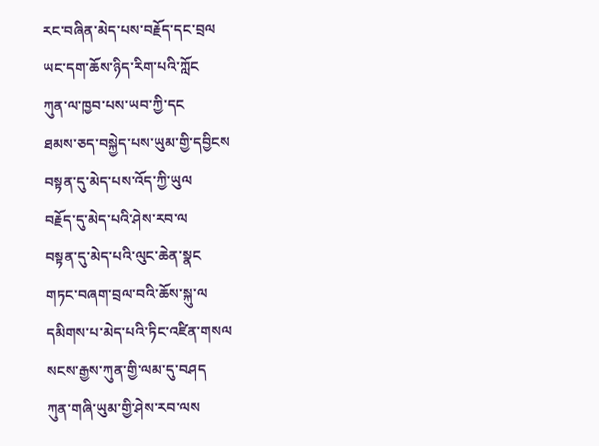རང་བཞིན་མེད་པས་བརྗོད་དང་བྲལ
ཡང་དག་ཆོས་ཉིད་རིག་པའི་ཀློང
ཀུན་ལ་ཁྱབ་པས་ཡབ་ཀྱི་དང
ཐམས་ཅད་བསྐྱེད་པས་ཡུམ་གྱི་དབྱིངས
བསྟན་དུ་མེད་པས་འོད་ཀྱི་ཡུལ
བརྗོད་དུ་མེད་པའི་ཤེས་རབ་ལ
བསྟན་དུ་མེད་པའི་ལུང་ཆེན་སྣང
གཏང་བཞག་བྲལ་བའི་ཆོས་སྐུ་ལ
དམིགས་པ་མེད་པའི་ཏིང་འཛིན་གསལ
སངས་རྒྱས་ཀུན་གྱི་ལམ་དུ་བཤད
ཀུན་གཞི་ཡུམ་གྱི་ཤེས་རབ་ལས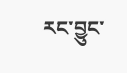རང་བྱུང་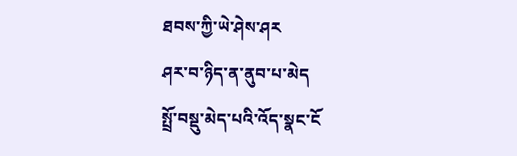ཐབས་ཀྱི་ཡེ་ཤེས་ཤར
ཤར་བ་ཉིད་ན་ནུབ་པ་མེད
སྤྲོ་བསྡུ་མེད་པའི་འོད་སྣང་ངོ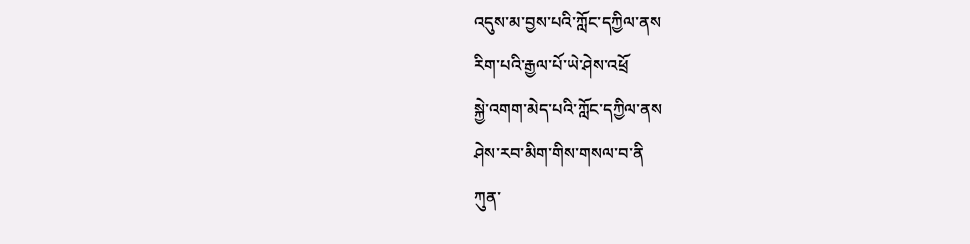འདུས་མ་བྱས་པའི་ཀློང་དཀྱིལ་ནས
རིག་པའི་རྒྱལ་པོ་ཡེ་ཤེས་འཕྲོ
སྐྱེ་འགག་མེད་པའི་ཀློང་དཀྱིལ་ནས
ཤེས་རབ་མིག་གིས་གསལ་བ་ནི
ཀུན་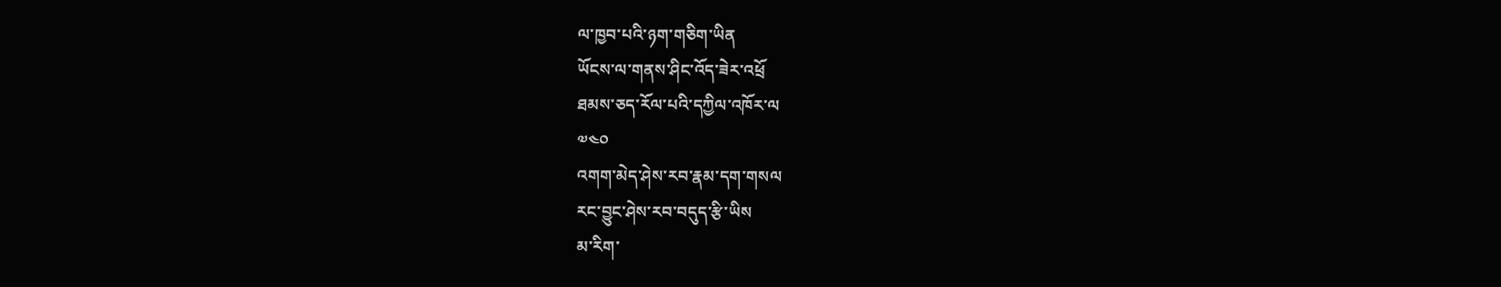ལ་ཁྱབ་པའི་ཉག་གཅིག་ཡིན
ཡོངས་ལ་གནས་ཤིང་འོད་ཟེར་འཕྲོ
ཐམས་ཅད་རོལ་པའི་དཀྱིལ་འཁོར་ལ
༧༤༠
འགག་མེད་ཤེས་རབ་རྣམ་དག་གསལ
རང་བྱུང་ཤེས་རབ་བདུད་རྩི་ཡིས
མ་རིག་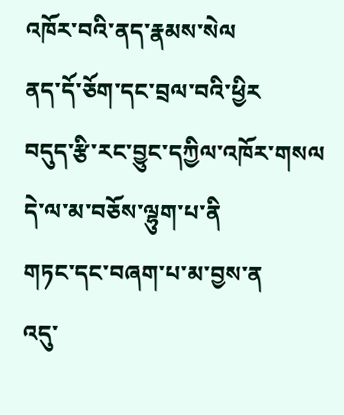འཁོར་བའི་ནད་རྣམས་སེལ
ནད་དོ་ཅོག་དང་བྲལ་བའི་ཕྱིར
བདུད་རྩི་རང་བྱུང་དཀྱིལ་འཁོར་གསལ
དེ་ལ་མ་བཅོས་ལྷུག་པ་ནི
གཏང་དང་བཞག་པ་མ་བྱས་ན
འདུ་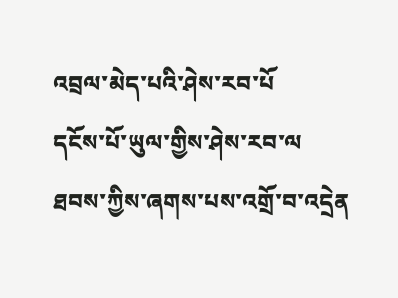འབྲལ་མེད་པའི་ཤེས་རབ་པོ
དངོས་པོ་ཡུལ་གྱིས་ཤེས་རབ་ལ
ཐབས་ཀྱིས་ཞགས་པས་འགྲོ་བ་འདྲེན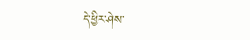དེ་ཕྱིར་ཤེས་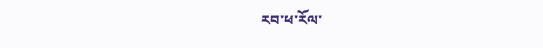རབ་ཕ་རོལ་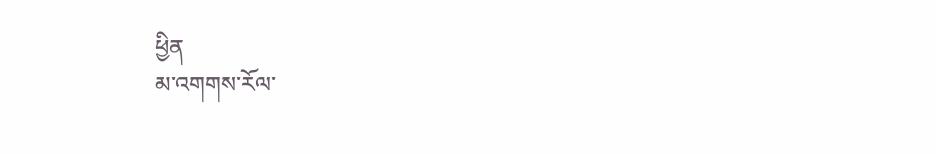ཕྱིན
མ་འགགས་རོལ་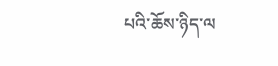པའི་ཆོས་ཉིད་ལ